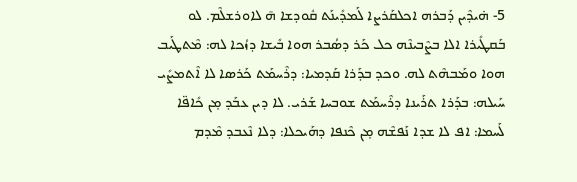5- ܗ̇ܝܕܶܝܢ ܕܰܒܪܗ ܐܟܠܩܰܪܨܐ ܠܰܡܕܺܝܢܰܬ ܩܽܘܕܫܐ ܗ̄ ܠܐܘܪܫܠܶܡ. ܠܘ ܒܰܩܛܺܝܪܐ ܐܠܐ ܒܨܶܒܝܢܶܗ ܟܠ ܟܰܪ ܕܣܳܒܪ ܗܘܐ ܒܺܝܫܐ ܕܙܳܟܐ ܠܗ: ܡܶܬܛܰܝܒ ܗܘܐ ܘܡܰܒܗܶܬ ܠܗ. ܘܟܕ ܒܕܰܪܐ ܩܰܕܡܝܐ: ܕܪܶܚܡܰܬ ܟܰܪܣܐ ܠܐ ܐܶܬܡܨܺܝ ܚܰܝܠܗ: ܒܕܰܪܐ ܬܪܰܝܢܐ ܕܪܶܚܡܰܬ ܫܘܒܚܐ ܫܰܪܝ. ܠܐ ܕܝܢ ܥܒܰܕ ܡ̣ܢ ܟܺܐܦ̈ܐ ܠܰܚܡܐ: ܐܦ ܠܐ ܫܕܐ ܢܰܦܫܶܗ ܡ̣ܢ ܟܶܢܦܐ ܕܗܰܝܟܠܐ: ܕܠܐ ܢܶܥܒܕ ܡܶܕܡ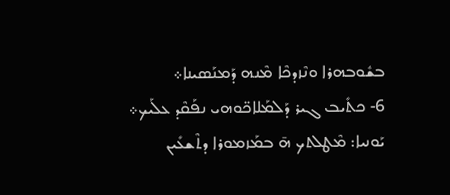ܒܫܽܘܒܗܪܐ ܘܢܶܙܕܟܶܐ ܡܶܢܗ ܕܰܡܢܰܣܝܢܐ܀
6- ܟܬܺܝܒ ܓܝܪ ܕܰܠܡܰܠܐܟ̈ܘܗܝ ܢܦܰܩܶܕ ܥܠܰܝܟ܀ ܝܰܘܢܝܐ: ܡܶܛܠܬܟ ܗ̄ ܒܡܰܙܡܘܪܐ ܕܬܶܫܥܺܝܢ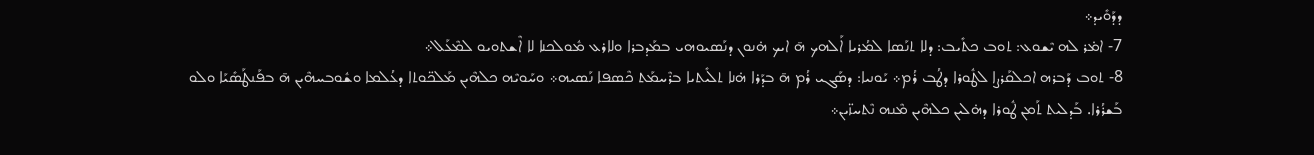ܕܕܰܘܺܝܕ܀
7- ܐܡ̇ܪ ܠܗ ܝܶܫܘܥ: ܬܘܒ ܟܬܺܝܒ: ܕܠܐ ܬܢܰܣܐ ܠܡܳܪܝܐ ܐܰܠܗܟ ܗ̄ ܐܝܟ ܗ̇ܢܘܢ ܕܢܰܣܝܘܗܝ ܒܡܰܕܒܪܐ ܘܠܐܪܥ ܡܽܘܠܟܢܐ ܠܐ ܐܶܫܬܘܝܘ ܠܡܶܥܰܠ܀
8- ܬܘܒ ܕܰܒܪܗ ܐܟܠܩܰܪܨܐ ܠܛܽܘܪܐ ܕܛܳܒ ܪܳܡ܀ ܝܰܘܢܝܐ: ܕܣܰܓܝ ܪܳܡ ܗ̄ ܒܕܰܪܐ ܗ̇ܢܐ ܬܠܺܝܬܝܐ ܒܪܶܚܡܰܬ ܟܶܣܦܐ ܢܰܣܝܗ܀ ܘܚܰܘܝܶܗ ܟܠܗܶܝܢ ܡܰܠܟ̈ܘܬܐ ܕܥܳܠܡܐ ܘܫܽܘܒܚܗܶܝܢ ܗ̄ ܒܦܰܢܛܰܣܺܝܰܐ ܘܠܘ ܒܰܫܪܳܪܐ. ܒܰܕܠܝܬ ܬܰܡܢ ܛܽܘܪܐ ܕܗ̇ܠܝܢ ܟܠܗܶܝܢ ܡܶܢܗ ܢܶܬܚܙ̈ܝܢ܀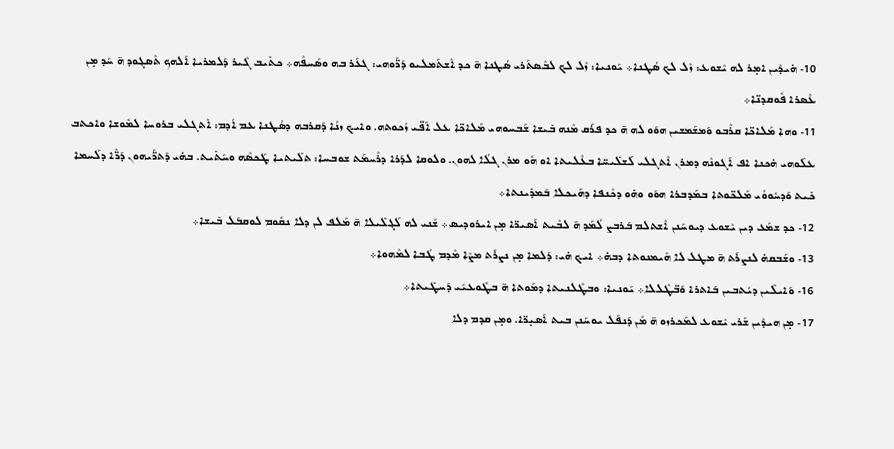10- ܗ̇ܝܕܶܝܢ ܐܡ̣ܪ ܠܗ ܝܶܫܘܥ: ܙܶܠ ܠܟ ܣܳܛܢܐ܀ ܝܰܘܢܝܐ: ܙܶܠ ܠܟ ܠܒܶܣܬܰܪܝ ܣܳܛܢܐ ܗ̄ ܟܕ ܐܶܫܬܰܡܠܝܘ ܕܰܪ̈ܰܘܗܝ: ܓܥܰܪ ܒܗ ܘܣܰܚܦܶܗ܀ ܟܬܺܝܒ ܓܶܝܪ ܕܰܠܡܪܝܐ ܐܰܠܗܟ ܬܶܣܓܘܕ ܗ̄ ܚܰܕ ܡ̣ܢ ܥܶܣܪܐ ܦܽܘܩܕܢ̈ܐ܀
11- ܘܗܐ ܡܰܠܐܟ̈ܐ ܩܪܶܒܘ ܘܰܡܫܰܡܫܝܢ ܗܘܰܘ ܠܗ ܗ̄ ܟܕ ܦܪܰܩ ܡܶܢܗ ܒܺܝܫܐ ܫܰܒܚܘܗܝ ܡܰܠܐܟ̈ܐ ܥܠ ܐܰܦ̈ܝ ܙܳܟܘܬܗ. ܘܐܝܟ ܙܢܳܐ ܕܰܩܪܒܗ ܕܣܳܛܢܐ ܥܡ ܐܳܕܡ: ܐܶܬܓܠܝ ܒܪܘܚܐ ܠܡܽܘܫܐ ܘܐܟܬܒ ܥܠܰܘܗܝ ܗ̇ܟܢܐ ܐܦ ܐܰܓܘܢܶܗ ܕܡܪܢ ܐܶܬܓܠܝ ܠܰܫܠܺܝܚ̈ܐ ܒܥܶܠܝܬܐ ܐܘ ܗܽܘ ܡܪܢ ܓܠܳܐ ܠܗܘܢ. ܘܠܘܩܐ ܠܕܰܪܐ ܕܪܶܚܡܰܬ ܫܘܒܚܐ: ܬܠܺܝܬܝܐ ܛܰܟܣܶܗ ܘܚܰܬܺܝܬ. ܒܗ̇ܝ ܕܰܬܪ̈ܰܝܗܘܢ ܕܰܪ̈ܶܐ ܕܠܰܚܡܐ ܟܺܝܬ ܘܰܕܚܽܘܘܳܝ ܡܰܠܟ̈ܘܬܐ ܒܡܰܕܒܪܐ ܗܘܰܘ ܘܗ̇ܘ ܕܟܶܢܦܐ ܕܗܰܝܟܠܐ ܒܰܡܕܺܝܢܬܐ܀
12- ܟܕ ܫܡܰܥ ܕܝܢ ܝܶܫܘܥ ܕܝܘܚܰܢܢ ܐܶܫܬܠܡ ܒܰܪܒܨ ܠܳܡܰܕ ܗ̄ ܠܒܶܝܬ ܐܰܣܝܪ̈ܐ ܡ̣ܢ ܐܝܪܘܕܝܣ܀ ܫܰܢܝ ܠܗ ܠܰܓܠܺܝܠܐ ܗ̄ ܡܰܠܦ ܠܢ ܕܠܐ ܢܩܽܘܡ ܠܘܩܒܰܠ ܒܺܝܫܐ܀
13- ܘܫܰܒܩܗ̇ ܠܢܨܪܰܬ ܗ̄ ܡܛܠ ܠܐ ܗܰܝܡܢܘܬܐ ܕܒܗ̇܀ ܐܝܟ ܗ̇ܝ: ܕܰܠܡܐ ܡ̣ܢ ܢܨܪܰܬ ܡܨܶܐ ܡܶܕܡ ܛܳܒܐ ܠܡܶܗܘܐ܀
16- ܘܰܐܝܠܶܝܢ ܕܝܳܬܒܝܢ ܒܰܐܬܪܐ ܘܰܒ̈ܛܶܠܠܐ܀ ܝܰܘܢܝܐ: ܘܒܛܶܠܢܝܬܐ ܕܡܰܘܬܐ ܗ̄ ܒܛܽܘܥܝܰܝ ܕܰܚܛܺܝܬܐ܀
17- ܡ̣ܢ ܗܝܕܶܝܢ ܫܰܪܝ ܝܶܫܘܥ ܠܡܰܟܪܙܘ ܗ̄ ܡܶܢ ܕܰܢܦܰܠ ܝܘܚܰܢܢ ܒܝܬ ܐܰܣܝ̣ܪ̈ܐ. ܘܡ̣ܢ ܩܕܡ ܕܠܐ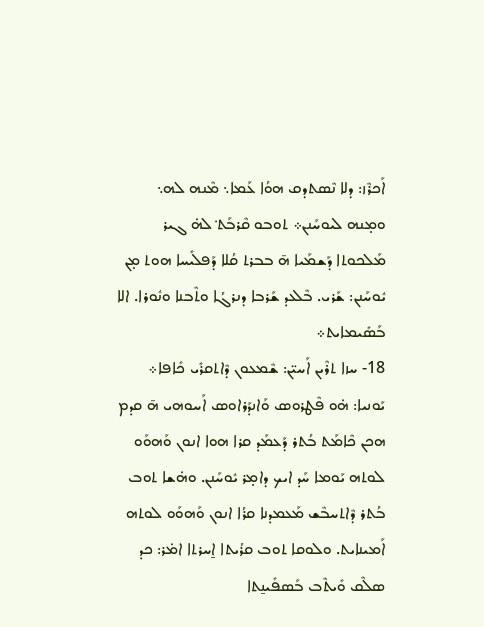ܐܰܟܪܶܙ: ܕܠܐ ܢܶܣܬܕܩ ܗܘܳܐ ܥܰܡܐ܆ ܡܶܢܗ ܠܗ܆ ܘܡ̣ܢܗ ܠܝܘܚܰܢܢ܀ ܬܘܒܘ ܩܶܪܒܰܬ݀ ܠܗ̇ ܓܝܪ ܡܰܠܟܘܬܐ ܕܰܫܡܰܝܐ ܗ̄ ܒܒܪܬ ܩܳܠܐ ܕܰܦܠܺܝܚܐ ܗܘܬ ܡ̣ܢ ܝܽܘܚܰܢܢ: ܫܰܪܝ. ܒܶܠܥܕ ܫܰܪܒܐ ܕܢܪܓܳܐ ܘܬܶܒܢܐ ܘܢܽܘܪܐ. ܐܠܐ ܒܰܣܺܝܡܐܝܬ܀
18- ܚܙܐ ܬܪܶܝܢ ܐܰܚܝ̈ܢ: ܫܶܡܥܘܢ ܕܶܐܬܩܪܺܝ ܟܺܐܦܐ܀ ܝܰܘܢܝܐ: ܗ̇ܘ ܦܶܛܪܘܣ ܘܰܐܢܕܰܪܐܘܣ ܐܰܚܘܗܝ ܗ̄ ܩܕܡ ܗܟܢ ܟܶܐܡܰܬ ܒܳܬܪ ܕܰܥܡܰܕ ܩܪܐ ܗܘܐ ܐܢܘܢ ܘܰܗܘܰܘ ܠܘܬܗ ܝܰܘܡܐ ܚܰܕ ܐܝܟ ܕܐܡ̣ܪ ܝܽܘܚܰܢܢ. ܘܗ̇ܫܐ ܬܘܒ ܒܳܬܪ ܕܶܐܬܚܒܶܫ ܡܰܥܡܕܢܐ ܩܪܳܐ ܐܢܘܢ ܘܰܗܘܰܘ ܠܘܬܗ ܐܰܡܝܢܐܝܬ. ܘܠܘܩܐ ܬܘܒ ܩܪܳܝܬܐ ܐ̱ܚܪܬܐ ܐܡ̇ܪ: ܟܕ ܣܠܶܩ ܘܺܝܬܶܒ ܒܰܣܦܺܝܢ̱ܬܐ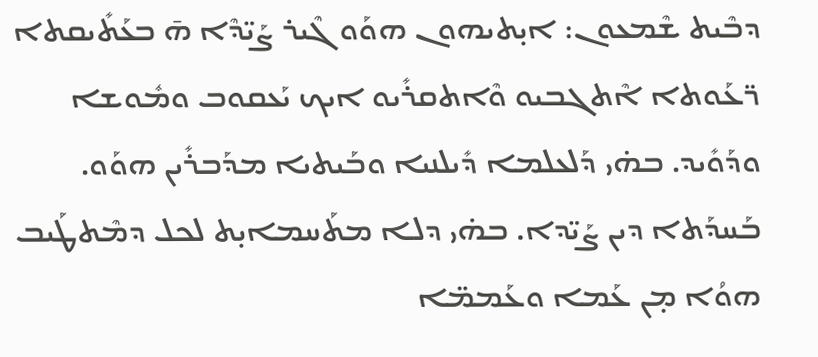ܕܒܶܝܬ ܫܶܡܥܘܢ: ܐܝ̣ܬܝܗܘܢ ܗܘܰܘ ܓܶܝܪ ܨܰܝ̈ܕܶܐ ܗ̄ ܒܥܰܬܺܝܩܬܐ ܪ̈ܥܰܘܬܐ ܐܶܬܓܒܝܘ ܘܶܐܬܩܪܺܝܘ ܐܝܟ ܝܰܥܩܘܒ ܘܡܽܘܫܐ ܘܕܰܘܺܝܕ. ܒܗ̇ܝ ܕܰܠܥܠܡܐ ܕܺܝܠܢܝܐ ܘܒܰܝܬܝܐ ܡܕܰܒܪܺܝܢ ܗܘܰܘ. ܒܰܚܕܰܬܐ ܕܝܢ ܨܰܝ̈ܕܐ. ܒܗ̇ܝ ܕܠܐ ܡܬܰܚܡܐܝ̣ܬ ܠܟܠ ܕܡܶܬܛܰܝܒ ܗܘܳܐ ܡ̣ܢ ܥܰܡܐ ܘܥܰܡܡ̈ܐ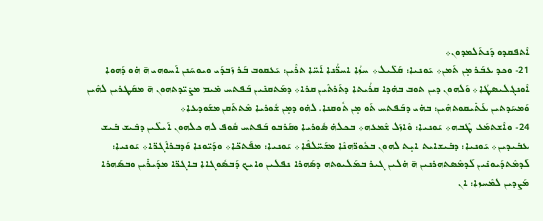ܐܶܬܦܩܕܘ ܕܰܢܬܰܠܡܕܘܢ܀
21- ܘܟܕ ܥܒܰܪ ܡ̣ܢ ܬܰܡܢ܀ ܝܰܘܢܝܐ: ܩܰܠܺܝܠ܀ ܚܙܳܐ ܐܚܪ̈ܳܢܐ ܐܰܚ̈ܐ ܬܪܶܝܢ: ܝܰܥܩܘܒ ܒܰܪ ܙܰܒܕܰܝ ܘܝܘܚܰܢܢ ܐܰܚܘܗܝ ܗ̄ ܗ̇ܘ ܕܰܗܘܐ ܐܶܘܢܓܠܝܣܛܳܐ܀ ܘܰܠܗܘܢ ܕܝܢ ܬܘܒ ܒܗ̇ܕܐ ܩܪܳܝܬܐ ܕܬܰܪܬܶܝܢ ܩܪܐ܀ ܕܡܰܬܩܢܺܝܢ ܒܰܦܬܚ ܡܺܝܡ ܡܨܺܝ̈ܕܬܗܘܢ ܗ̄ ܡܩܰܛܪܝܢ ܠܗܶܝܢ ܘܰܡܚܰܕܬܝܢ ܥܰܬܺܝܩܘܬܗܶܝܢ: ܒܗ̇ܝ ܕܒܰܦܬܚ ܬܰܘ ܡ̣ܢ ܬܽܘܩܢܐ. ܠܗ̇ܘ ܕܡ̣ܢ ܫܽܘܪܝܐ ܡܶܬܬܰܩܢ ܡܫܰܘܕܥܐ܀
24- ܘܐܶܫܬܡܰܥ ܛܶܒܗ܀ ܝܰܘܢܝܐ: ܘܶܐܙܰܠ ܫܶܡܥܗ܀ ܒܟܠܗ̇ ܣܽܘܪܝܐ ܘܩܰܪܒܘ ܒܰܦܬܚ ܩܽܘܦ ܠܗ ܟܠܗܘܢ ܐܰܝܠܶܝܢ ܕܒܺܝܫ ܒܺܝܫ ܥܒܺܝܕܝܢ܀ ܝܰܘܢܝܐ: ܕܒܺܝܫܐܝܬ ܐܝ̣ܬ ܠܗܘܢ ܒܟܽܘܪ̈ܗܢܶܐ ܡܫܰܚ̈ܠܦܶܐ܀ ܝܰܘܢܝܐ: ܡܦܰܬܟ̈ܐ܀ ܘܕܰܝ̈ܘܢܐ ܘܰܕܒܪܐܶܓܪ̈ܐ܀ ܝܰܘܢܝܐ: ܠܰܕܡܶܬܕܰܝܘܢܺܝܢ ܠܰܕܡܶܣܬܗܪܢܝܢ ܗ̄ ܗ̇ܠܝܢ ܓܝܪ ܒܡܰܠܝܘܬܗ ܕܣܰܗܪܐ ܢܦܠܝܢ ܘܐܝܟ ܕܰܒܣܽܘܓܐܐ ܒܐܓܪ̈ܐ ܡܕܰܝܪܺܝܢ ܘܒܣܰܗܪܐ ܡܰܨܕܝܢ ܠܡܶܚܙܐ: ܐܢ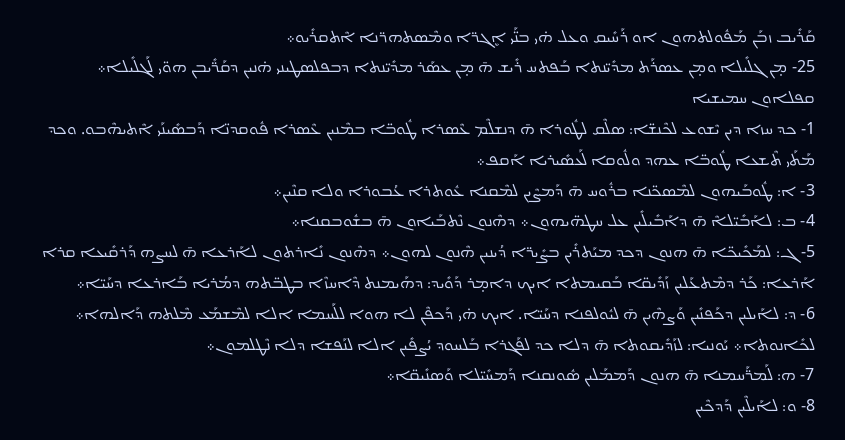ܩܰܪܺܝܒ ܙܒܰܢ ܡܰܦܽܘܠܬܗܘܢ ܐܘ ܪܰܚܺܝܩ ܘܥܠ ܗ̇ܝ ܒܢ̈ܰܝ ܐܷܓܪ̈ܐ ܘܡܶܣܬܗܪ̈ܢܐ ܐܶܬܩܪܺܝܘ܀
25- ܡ̣ܢ ܓܠܺܝܠܐ ܘܡ̣ܢ ܥܣܪܰܬ ܡܕܺܝ̈ܢܬܐ ܒܰܦܬܚ ܪܺܝܫ ܗ̄ ܡ̣ܢ ܥܣܰܪ ܡܕܺܝ̈ܢܬܐ ܕܒܦܠܣܛܝܢܝ ܗ̇ܢܝܢ ܕܩܰܪ̈ܺܝܒܢ ܗܘ̈ܝ ܠܰܓܠܺܝܠܐ܀
ܩܦܠܐܘܢ ܚܡܝܫܝܐ
1- ܟܕ ܚܙܐ ܕܝܢ ܝܶܫܘܥ ܠܟܶܢܫ̈ܐ: ܣܠܶܩ ܠܛܽܘܪܐ ܗ̄ ܕܢܫܠܶܡ ܥܶܣܪܐ ܛܽܘܒ̈ܐ ܒܡܶܢܝܢ ܥܶܣܪܐ ܦܽܘܩܕܢ̈ܐ ܕܰܒܣܺܝܢܰܝ ܐܶܬܝܗܶܒܘ. ܘܟܕ ܡܰܬܰܝ ܬܶܫܥܐ ܛܽܘܒ̈ܐ ܥܗܕ ܘܠܽܘܩܐ ܠܰܥܣܺܝܪܝܐ ܐܰܩܦ܀
3- ܐ: ܛܽܘܒܰܝܗܘܢ ܠܡܶܣܟ̈ܢܐ ܒܪܽܘܚ ܗ̄ ܕܰܡܨܶܝܢ ܠܡܶܩܢܐ ܥܽܘܬܪܐ ܥܳܒܘܪܐ ܘܠܐ ܩܢܶܝܢ܀
4- ܒ: ܠܐܰܒܺܝ̈ܠܐܶ ܗ̄ ܕܐܰܒܺܝܠܺܝܢ ܥܠ ܚܛܗ̈ܝܗܘܢ܀ ܕܗܶܢܘܢ ܢܶܬܒܰܝܐܘܢ ܗ̄ ܒܫܽܘܒܩܢܐ܀
5- ܓ: ܠܡܰܟܺܝܟ̈ܐ ܗ̄ ܗܢܘܢ ܕܟܕ ܡܝܰܬܪܺܝܢ ܒܨܺܝܪ̈ܐ ܕܳܝܢܝܢ ܗܶܢܘܢ ܠܗܘܢ܀ ܕܗܶܢܘܢ ܢܺܐܪܬܘܢ ܠܐܰܪܥܐ ܗ̄ ܠܚܨܗ ܕܰܪܩܺܝܥܐ ܩܪܐ ܐܰܪܥܐ: ܟܰܪ ܕܡܶܬܥܰܠܝܢ ܙܰܕܺܝܩ̈ܐ ܒܰܩܝܡܬܐ ܐܝܟ ܕܐܡ̣ܪ ܕܰܘܺܝܕ: ܕܗܰܝܡܢܬ ܕܶܐܚܙܶܐ ܒܛܒ̈ܬܗ ܕܡܳܪܝܐ ܒܰܐܪܥܐ ܕܚܰܝ̈ܐ܀
6- ܕ: ܠܐܰܝܠܝܢ ܕܟܰܦܢܺܝܢ ܘܰܨܗܶܝܢ ܗ̄ ܠܝܽܘܠܦܢܐ ܕܚܰܝ̈ܐ. ܐܝܟ ܗ̇ܝ ܕܰܟܦܶܢ ܠܐ ܗܘܐ ܠܠܰܚܡܐ ܐܠܐ ܠܡܶܫܡܰܥ ܡܶܠܬܗ ܕܰܐܠܗܐ܀ ܠܟܺܐܢܘܬܐ܀ ܝܰܘܢܝܐ: ܠܙܰܕܺܝܩܘܬܐ ܗ̄ ܕܠܐ ܟܕ ܠܦܰܓܪܐ ܒܰܠܚܘܕ ܝܳܨܦܺܝܢ ܐܠܐ ܠܢܰܦܫܐ ܕܠܐ ܢܶܛܠܡܘܢ܀
7- ܗ: ܠܰܡܪ̈ܰܚܡܢܐ ܗ̄ ܗܢܘܢ ܕܰܡܡܰܠܝܢ ܣܽܘܢܩܢܐ ܕܰܡܚܺܝ̈ܠܐ ܘܰܣܢܺܝܩ̈ܐ܀
8- ܘ: ܠܐܰܝܠܶܝܢ ܕܰܕܟܶܝܢ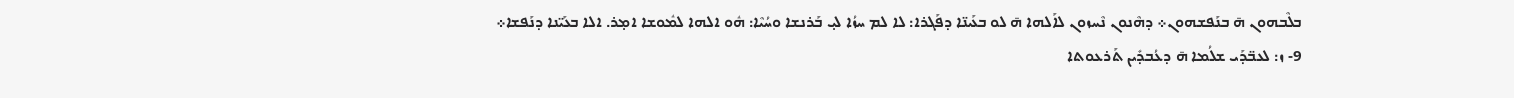ܒܠܶܒܗܘܢ ܗ̄ ܒܢܰܦܫܗܘܢ܀ ܕܗܶܢܘܢ ܢܶܚܙܘܢ ܠܐܰܠܗܐ ܗ̄ ܠܘ ܒܥܰܝܢ̈ܐ ܕܦܰܓܪܐ: ܠܐ ܠܡ ܚܙܳܐ ܠܝ̣ ܒܰܪܢܫܐ ܘܚܳܝܶܐ: ܗܽܘ ܐܠܗܐ ܠܡܽܘܫܐ ܐܡ̣ܪ. ܐܠܐ ܒܥܰܝ̈ܢܐ ܕܢܰܦܫܐ܀
9- ܙ: ܠܥܒ̈ܕܰܝ ܫܠܳܡܐ ܗ̄ ܕܥܳܒܕܺܝܢ ܬܰܪܥܘܬܐ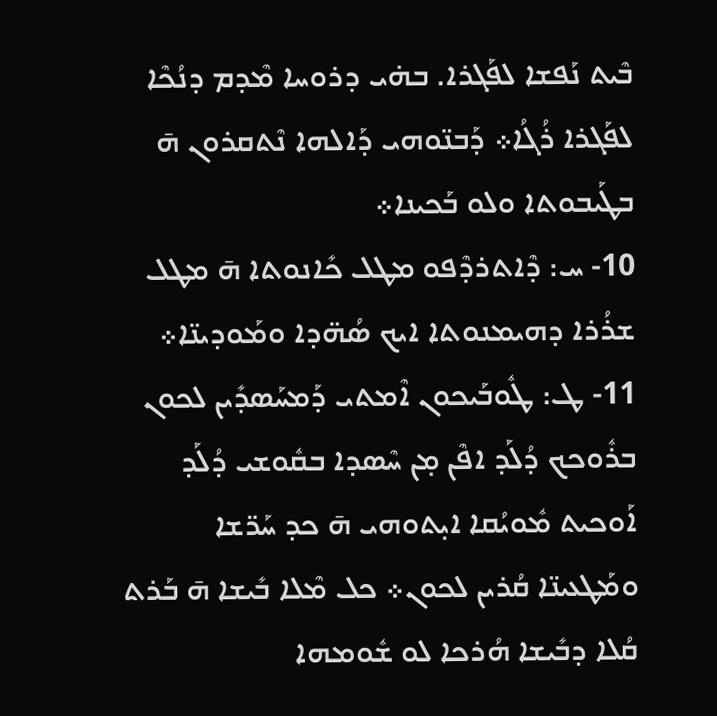ܒܶܝܬ ܢܰܦܫܐ ܠܦܰܓܪܐ. ܒܗ̇ܝ ܕܪܘܚܐ ܡܶܕܡ ܕܢܳܟܶܐ ܠܦܰܓܪܐ ܪܳܓܳܐ܀ ܕܰܒܢ̈ܘܗܝ ܕܰܐܠܗܐ ܢܶܬܩܪܘܢ ܗ̄ ܒܛܰܝܒܘܬܐ ܘܠܘ ܒܰܟܝܢܐ܀
10- ܚ: ܕܶܐܬܪܕܶܦܘ ܡܛܠ ܟܺܐܢܘܬܐ ܗ̄ ܡܛܠ ܫܪܳܪܐ ܕܗܝܡܢܘܬܐ ܐܝܟ ܣܳܗ̈ܕܐ ܘܡܰܘܕܝܢ̈ܐ܀
11- ܛ: ܛܽܘܒܰܝܟܘܢ ܐܶܡܬܝ ܕܰܡܚܰܣܕܺܝܢ ܠܟܘܢ ܒܪܽܘܟܟ ܕܳܠܰܕ ܐܦܶܢ ܡ̣ܢ ܚܶܣܕܐ ܒܩܽܘܫܝ ܕܳܠܰܕ ܐܰܘܟܝܬ ܡܽܘܝܳܩܐ ܐܝ̣ܬܘܗܝ ܗ̄ ܟܕ ܚܰܪ̈ܫܐ ܘܡܰܛܥܝܢ̈ܐ ܩܳܪܝܢ ܠܟܘܢ܀ ܟܠ ܡܶܠܐ ܒܺܝܫܐ ܗ̄ ܒܰܪܬ ܩܳܠܐ ܕܒܺܝܫܐ ܗܳܪܟܐ ܠܘ ܫܽܘܡܗܐ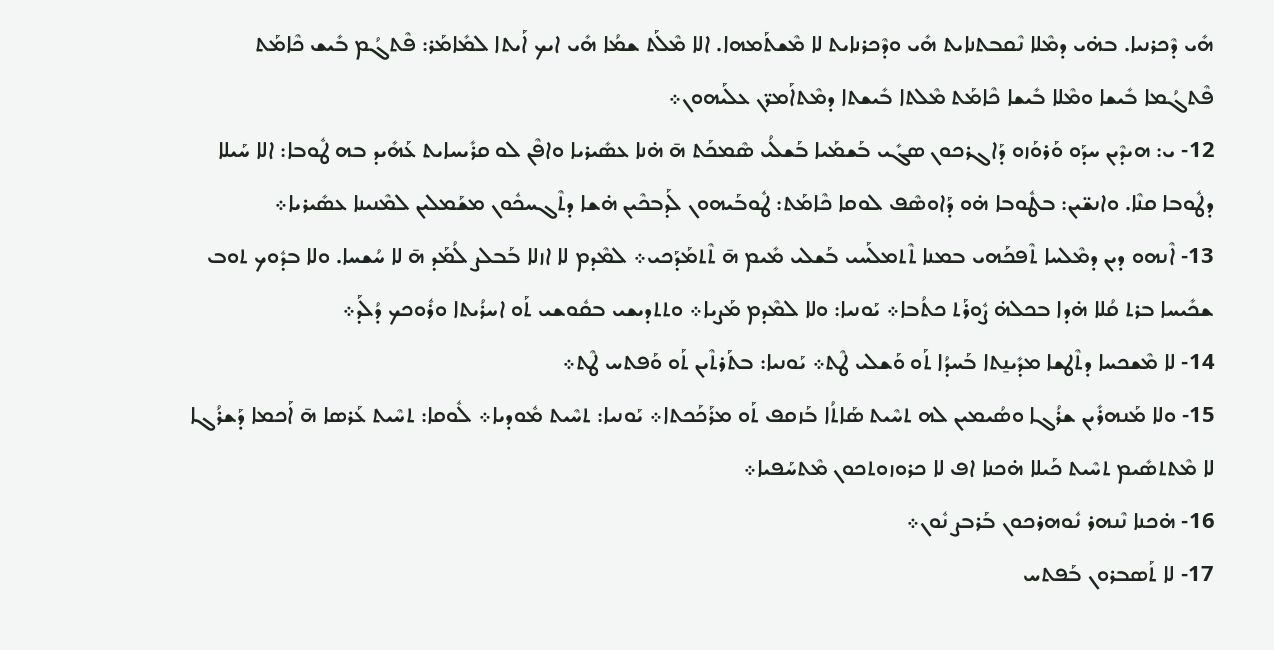ܗܺܝ ܕܶܟܪܢܝܐ. ܒܗ̇ܝ ܕܡܶܠܐ ܢܶܩܒܬܢܐܝܬ ܗܺܝ ܘܕܶܟܪܢܐܝܬ ܠܐ ܡܶܫܬܰܡܗܐ. ܐܠܐ ܡܶܠܰܬ ܫܡܳܐ ܗܺܝ ܐܝܟ ܐܰܝܬܐ ܠܡܺܐܡܰܪ: ܦܶܬܓܳܡ ܒܺܝܫ ܟܶܐܡܰܬ ܦܶܬܓܳܡܐ ܒܺܝܫܐ ܘܡܶܠܐ ܒܺܝܫܐ ܟܶܐܡܰܬ ܡܶܠܬܐ ܒܺܝܫܬܐ ܕܡܶܬܐܰܡܪ̈ܢ ܥܠܰܝܗܘܢ܀
12- ܝ: ܗܝܕܶܝܢ ܚܕܰܘ ܘܰܪܘܰܙܘ ܕܰܐܓܪܟܘܢ ܣܓܺܝ ܒܰܫܡܰܝܐ ܒܰܫܠܳܝ ܣܶܡܟܰܬ ܗ̄ ܗ̇ܢܐ ܥܣܺܝܪܝܐ ܘܐܦܶܢ ܠܘ ܩܪܺܝܚܐܝܬ ܥܰܗܺܝܕ ܒܗ ܛܽܘܒܐ: ܐܠܐ ܚܰܝܠܐ ܕܛܽܘܒܐ ܩܢܶܐ. ܘܐܢܫ̈ܝܢ: ܒܛܽܘܒܐ ܗ̇ܘ ܕܰܐܘܣܶܦ ܠܘܩܐ ܟܶܐܡܰܬ: ܛܽܘܒܰܝܗܘܢ ܠܰܕܒܟܶܝܢ ܗ̇ܫܐ ܕܬܶܓܚܟܽܘܢ ܡܫܰܡܠܝܢ ܠܡܶܢܝܢܐ ܥܣܺܝܪܝܐ܀
13- ܐܶܢܗܘ ܕܝܢ ܕܡܶܠܚܐ ܬܶܦܟܰܗܝ ܒܡܢܐ ܬܶܬܡܠܰܚܝ ܒܰܫܠܝ ܡܺܝܡ ܗ̄ ܬܶܬܡܰܕܰܟܝ܀ ܠܡܶܕܡ ܠܐ ܐܙܠܐ ܒܰܒܠܨ ܠܳܡܰܕ ܗ̄ ܠܐ ܚܳܫܚܐ. ܘܠܐ ܒܕܽܘܟ ܬܘܒ ܫܟܺܝܚܐ ܒܪܬ ܩܳܠܐ ܗ̇ܕܐ ܒܟܠܗ̇ ܨܽܘܪܰܬ ܟܬܳܒܐ܀ ܝܰܘܢܝܐ: ܘܠܐ ܠܡܶܕܡ ܡܰܨܝܐ܀ ܘܬܬܕܝܫܝ ܒܩܽܘܫܝ ܬܰܘ ܐܚܪܳܝܬܐ ܘܪܽܘܟܟ ܕܳܠܰܕ܀
14- ܠܐ ܡܶܫܟܚܐ ܕܬܶܛܫܐ ܡܕܺܝܢ̱ܬܐ ܒܰܚܕܳܐ ܬܰܘ ܘܰܫܠܝ ܛܶܬ܀ ܝܰܘܢܝܐ: ܒܬܰܪܬܶܝܢ ܬܰܘ ܘܰܦܬܚ ܛܶܬ܀
15- ܘܠܐ ܡܰܢܗܪܺܝܢ ܫܪܳܓܐ ܘܣܳܝܡܝܢ ܠܗ ܬܚܶܝܬ ܣܰܐܬܳܐ ܒܰܙܩܦ ܬܰܘ ܡܪܰܟܰܟܬܐ܀ ܝܰܘܢܝܐ: ܬܚܶܝܬ ܡܽܘܕܝܐ܀ ܠܽܘܩܐ: ܬܚܶܝܬ ܥܰܪܣܐ ܗ̄ ܐܰܟܡܐ ܕܰܫܪܳܓܐ ܠܐ ܡܶܬܬܣܺܝܡ ܬܚܶܝܬ ܟܰܝܠܐ ܗ̇ܟܢܐ ܐܦ ܠܐ ܟܪܘܙܘܬܟܘܢ ܡܶܬܚܰܦܝܐ܀
16- ܗ̇ܟܢܐ ܢܶܢܗܪ ܢܽܘܗܪܟܘܢ ܒܰܪܒܨ ܢܽܘܢ܀
17- ܠܐ ܬܰܣܒܪܘܢ ܒܰܦܬܚ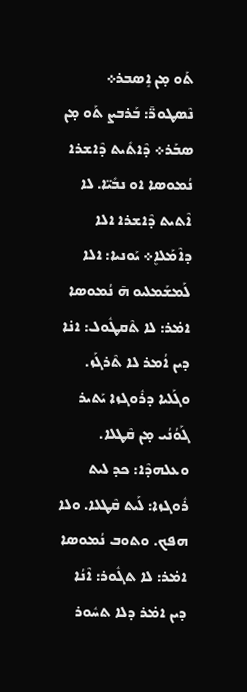ܬܰܘ ܡ̣ܢ ܐܱܣܒܪ܀ ܢܶܣܛܘܪ̈̄: ܒܰܪܒܨ ܬܰܘ ܡ̣ܢ ܣܒܰܪ܀ ܕܶܐܬܺܝܬ ܕܶܐܫܪܐ ܢܳܡܘܣܐ ܐܘ ܢܒܺܝ̈ܐ. ܠܐ ܐܶܬܝܬ ܕܶܐܫܪܐ ܐܠܐ ܕܐܶܡܰܠܐܷ܀ ܝܰܘܢܝܐ: ܐܠܐ ܠܰܡܫܰܡܠܝܘ ܗ̄ ܢܳܡܘܣܐ ܐܡ̇ܪ: ܠܐ ܬܶܩܛܽܘܠ: ܐܢ̇ܐ ܕܝܢ ܐܳܡܪ ܠܐ ܬܶܪܓܰܙ. ܘܓܰܠܝܐ ܕܪܽܘܓܙܐ ܝܰܬܝܪ ܓܰܘܳܢܳܝ ܡ̣ܢ ܩܶܛܠܐ. ܘܥܠܗܕܶܐ: ܟܕ ܠܝܬ ܪܽܘܓܙܐ: ܠܰܝܬ ܩܶܛܠܐ. ܘܠܐ ܗܦܟ. ܘܬܘܒ ܢܳܡܘܣܐ ܐܡ̇ܪ: ܠܐ ܬܓܽܘܪ: ܐܶܢܳܐ ܕܝܢ ܐܡ̇ܪ ܕܠܐ ܬܚܽܘܪ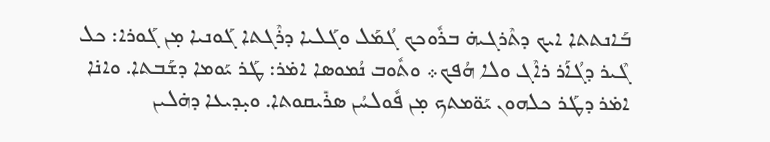ܒܰܐܢܬܬܐ ܐܝܟ ܕܬܶܪܓܝܗ̇ ܒܪܽܘܟܟ ܓܳܡܰܠ ܘܓܰܠܝܐ ܕܪܶܓܬܐ ܓܰܘܢܝܐ ܡ̣ܢ ܓܰܘܪܐ: ܟܠ ܓܶܝܪ ܕܓܳܐܰܪ ܪܐܶܓ ܘܠܐ ܗܳܦܟ܀ ܘܬܽܘܒ ܢܳܡܘܣܐ ܐܡ̇ܪ: ܛܰܪ ܝܰܘܡܐ ܕܫܰܒܬܐ. ܘܐܢ̇ܐ ܐܡ̇ܪ ܕܛܰܪ ܟܠܗܘܢ ܝܰܘ̈ܡܬܟ ܡ̣ܢ ܦܽܘܠܚܳܢ ܣܪܺܝܩܘܬܐ. ܘܝ̣ܕܝܥܐ ܕܗ̇ܠܝܢ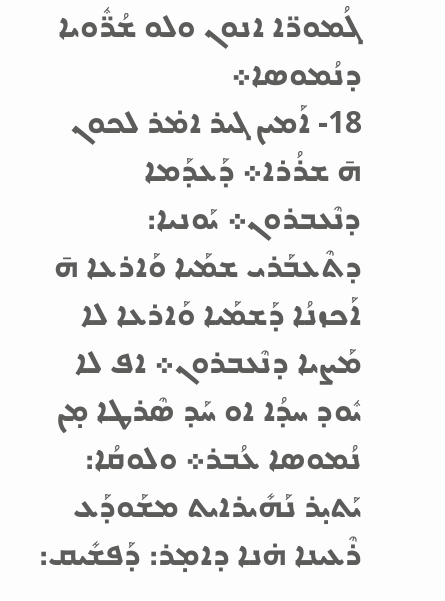ܓܳܡܘܪ̈ܐ ܐܢܘܢ ܘܠܘ ܫܳܪ̈ܽܘܝܐ ܕܢܳܡܘܣܐ܀
18- ܐܰܡܝܢ ܓܝܪ ܐܡ̇ܪ ܠܟܘܢ ܗ̄ ܫܪܳܪܐ܀ ܕܰܥܕܰܡܐ ܕܢܶܥܒܪܘܢ܀ ܝܰܘܢܝܐ: ܕܬܶܥܒܰܪܝ ܫܡܰܝܐ ܘܰܐܪܥܐ ܗ̄ ܐܰܟܙܢܳܐ ܕܰܫܡܰܝܐ ܘܰܐܪܥܐ ܠܐ ܡܰܨܝܐ ܕܢܶܥܒܪܘܢ܀ ܐܦ ܠܐ ܝܽܘܕ ܚܕܳܐ ܐܘ ܚܰܕ ܣܶܪܛܐ ܡ̣ܢ ܢܳܡܘܣܐ ܥܳܒܪ܀ ܘܠܘܩܳܐ: ܝܰܬܝ̣ܪ ܢܰܗܺܝܪܐܝܬ ܡܫܰܘܕܰܥ ܪܶܥܝܢܐ ܗ̇ܢܐ ܕܐܡ̣ܪ: ܕܰܦܫܺܝܩ: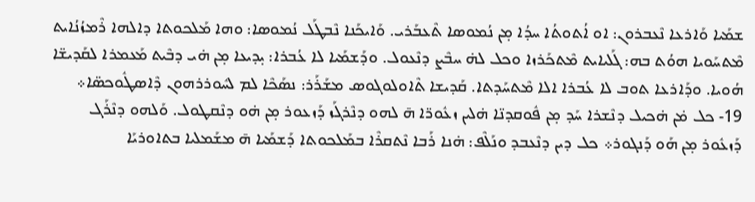ܫܡܰܝܐ ܘܰܐܪܥܐ ܢܶܥܒܪܘܢ: ܐܘ ܐܳܬܘܬܳܐ ܚܕܳܐ ܡ̣ܢ ܢܳܡܘܣܐ ܬܶܥܒܰܪܝ. ܘܰܐܝܟܰܢܐ ܢܶܒܛܰܠ ܢܳܡܘܣܐ: ܘܗܐ ܡܰܠܟܘܬܐ ܕܐܠܗܐ ܪܶܡܙܳܢܳܐܝܬ ܡܶܬܚܰܘܝܐ ܗܘܳܬ ܒܗ: ܓܰܠܝܐܝܬ ܡܶܬܟܰܪܙܐ ܘܟܠ ܠܗ̇ ܚܒܶܨ ܕܢܶܥܘܠ. ܘܕܰܫܡܰܝܐ ܠܐ ܥܳܒܪܐ: ܝ̣ܕܝܥܐ ܡ̣ܢ ܗ̇ܝ ܕܒܶܝܬ ܡܰܥܡܪܐ ܠܩܰܕܝܫ̈ܐ ܗܳܘܝܐ. ܘܕܰܐܪܥܐ ܬܘܒ ܠܐ ܥܳܒܪܐ ܐܠܐ ܡܶܬܚܰܕܬܐ. ܩܰܕܝܫܐ ܬܶܐܘܠܘܓܘܣ ܡܫܰܪܰܪ: ܢܣܰܟܶܐ ܠܡ ܠܚܽܘܪܪܗܘܢ ܕܶܐܣܛܽܘܟܣ̈ܐ܀
19- ܟܠ ܡ̇ܢ ܗ̇ܟܝܠ ܕܢܶܫܪܐ ܚܰܕ ܡ̣ܢ ܦܽܘܩܕܢ̈ܐ ܗ̇ܠܝܢ ܙܥܽܘܪ̈ܐ ܗ̄ ܠܗܘ ܕܢܶܪܓܰܙ ܕܰܙܥܘܪ ܡ̣ܢ ܗ̇ܘ ܕܢܶܩܛܘܠ. ܘܰܠܗܘ ܕܢܶܪܰܓ ܕܰܙܥܽܘܪ ܡ̣ܢ ܗܰܘ ܕܰܢܓܘܪ܀ ܟܠ ܕܝܢ ܕܢܶܥܒܕ ܘܢܰܠܶܦ: ܗ̇ܢܐ ܪܰܒܐ ܢܶܬܩܪܶܐ ܒܡܰܠܟܘܬܐ ܕܰܫܡܰܝܐ ܗ̄ ܡܫܰܡܠܝܐ ܒܬܐܘܪܝܰܐ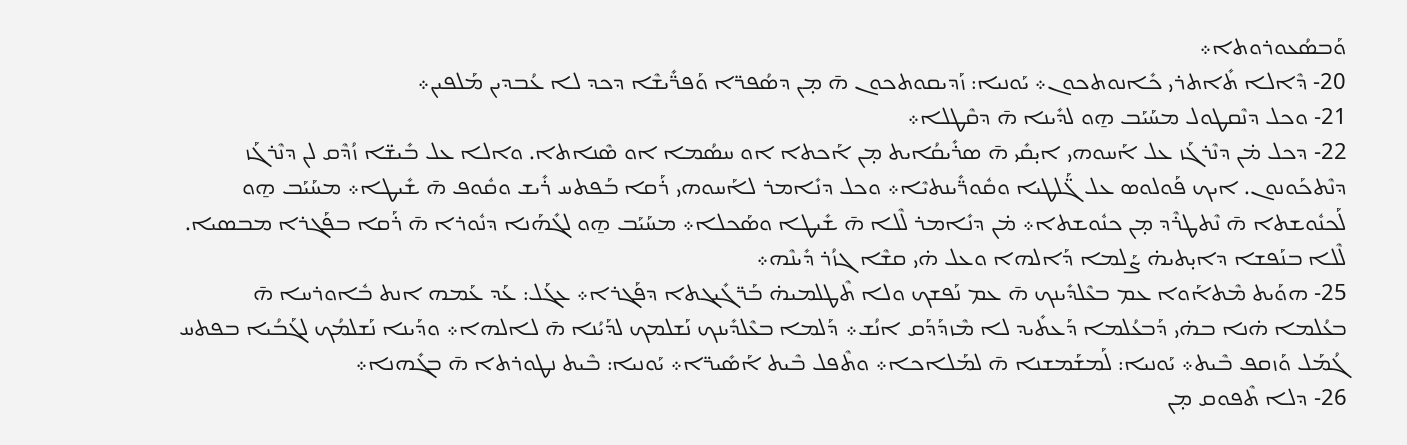ܘܰܒܣܳܥܘܪܘܬܐ܀
20- ܕܶܐܠܐ ܬܺܐܬܪܝ ܟܺܐܢܘܬܟܘܢ܀ ܝܰܘܢܝܐ: ܙܰܕܝܩܘܬܟܘܢ ܗ̄ ܡ̣ܢ ܕܣܳܦܪ̈ܐ ܘܰܦܪ̈ܺܝܫܶܐ ܕܟܕ ܠܐ ܥܳܒܕܝܢ ܡܰܠܦܝܢ܀
21- ܘܟܠ ܕܢܶܩܛܘܠ ܡܚܰܝܰܒ ܗ̱ܘ ܠܕܺܝܢܐ ܗ̄ ܕܩܶܛܠܐ܀
22- ܕܟܠ ܡ̇ܢ ܕܢܶܪܓܰܙ ܥܠ ܐܰܚܘܗܝ ܐܝ̣ܩܺܝ ܗ̄ ܣܪܺܝܩܳܐܝܬ ܡ̣ܢ ܐܰܟܬܐ ܐܘ ܚܣܳܡܐ ܐܘ ܣܶܢܐܬܐ. ܘܐܠܐ ܥܠ ܒܺܝܫ̈ܐ ܙܳܕܶܩ ܠܢ ܕܢܶܪܓܰܙ ܕܢܶܬܟܰܘܢܘܢ. ܐܝܟ ܦܰܘܠܘܣ ܥܠ ܓ̈ܰܠܛܝܐ ܘܩܽܘܪ̈ܺܝܢܬܝܶܐ܀ ܘܟܠ ܕܢܺܐܡܪ ܠܐܰܚܘܗܝ ܪܰܩܐ ܒܰܦܬܚ ܪܺܝܫ ܘܩܽܘܦ ܗ̄ ܫܺܝܛܐ܀ ܡܚܰܝܰܒ ܗ̱ܘ ܠܰܟܢܽܘܫܬܐ ܗ̄ ܢܶܬܛܪܶܕ ܡ̣ܢ ܟܢܽܘܫܬܐ܀ ܡ̇ܢ ܕܢܺܐܡܪ ܠܶܠܐ ܗ̄ ܫܺܝܛܐ ܘܣܰܟܠܐ܀ ܡܚܰܝܰܒ ܗ̱ܘ ܠܓܺܗܰܢܐ ܕܢܽܘܪܐ ܗ̄ ܪܰܩܐ ܒܦܰܓܪܐ ܡܒܣܝܐ. ܠܶܠܐ ܒܢܰܦܫܐ ܕܐܝ̣ܬܝܗ̇ ܨܰܠܡܐ ܕܰܐܠܗܐ ܘܥܠ ܗ̇ܝ ܩܫܶܐ ܓܙܳܪ ܕܺܝܢܶܗ܀
25- ܗܘܰܝܬ ܡܶܬܐܰܘܐ ܥܡ ܒܥܶܠܕܺܝܢܟ ܗ̄ ܥܡ ܢܰܦܫܟ ܘܠܐ ܬܶܛܠܡܝܗ̇ ܒܰܪ̈ܓܺܝܓܬܐ ܕܦܰܓܪܐ܀ ܥܓܰܠ: ܥܰܕ ܥܰܡܗ ܐܢܬ ܒܽܐܘܪܚܐ ܗ̄ ܒܥܳܠܡܐ ܗ̇ܢܐ ܒܗ̇ܝ ܕܰܒܥܳܠܡܐ ܕܰܥܬܺܝܕ ܠܐ ܡܶܙܕܰܕܰܩ ܐܢܳܫ܀ ܕܰܠܡܐ ܒܥܶܠܕܺܝܢܟ ܢܰܫܠܡܟ ܠܕܰܝܳܢܐ ܗ̄ ܠܐܠܗܐ܀ ܘܕܰܝܢܐ ܢܰܫܠܡܳܟ ܠܓܰܒܳܝܐ ܒܦܬܚ ܓܳܡܰܠ ܘܰܙܩܦ ܒܶܝܬ܀ ܝܰܘܢܝܐ: ܠܰܡܫܰܡܫܢܐ ܗ̄ ܠܡܰܠܐܟܐ܀ ܘܬܶܦܠ ܒܶܝܬ ܐܰܣܺܝܪ̈ܐ܀ ܝܰܘܢܝܐ: ܒܶܝܬ ܢܛܘܪܬܐ ܗ̄ ܒܓܺܗܢܐ܀
26- ܕܠܐ ܬܶܦܘܩ ܡ̣ܢ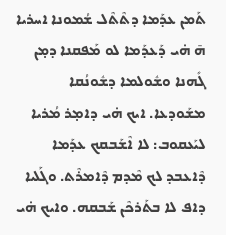ܬܰܡܢ ܥܕܰܡܐ ܕܬܶܬܶܠ ܫܳܡܘܢܐ ܐܚܪܝܐ ܗ̄ ܗ̇ܝ ܕܰܥܕܰܡܐ ܠܘ ܡܰܦܩܢܐ ܕܡ̣ܢ ܓܺܗܢܐ ܘܫܽܘܠܡܐ ܕܫܽܘܢܳܩܐ ܡܫܰܘܕܥܐ. ܐܝܟ ܗ̇ܝ ܕܐܡ̣ܪ ܡܳܪܝܐ ܠܝܰܥܩܘܒ: ܠܐ ܐܶܫܰܒܩܟ ܥܕܰܡܐ ܕܶܐܥܒܕ ܠܟ ܡܶܕܡ ܕܶܐܡܪܶܬ. ܘܓܰܠܝܐ ܕܐܦ ܠܐ ܒܬܰܪܟܶܢ ܫܰܒܩܗ. ܘܐܝܟ ܗ̇ܝ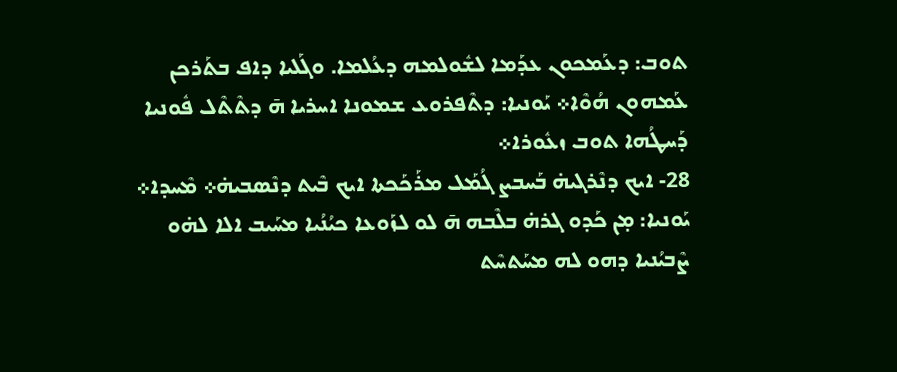ܬܘܒ: ܕܥܰܡܟܘܢ ܥܕܰܡܐ ܠܫܽܘܠܡܗ ܕܥܳܠܡܐ. ܘܓܰܠܝܐ ܕܐܦ ܒܬܰܪܟܢ ܥܰܡܗܘܢ ܗܳܘܶܐ܀ ܝܰܘܢܝܐ: ܕܬܶܦܪܘܥ ܫܡܘܢܐ ܐܚܪܝܐ ܗ̄ ܕܬܶܬܶܠ ܦܽܘܢܝܐ ܕܰܚܛܳܗܐ ܬܘܒ ܙܥܽܘܪܐ܀
28- ܐܝܟ ܕܢܶܪܓܝܗ̇ ܒܰܚܒܨ ܓܳܡܰܠ ܡܪܰܟܰܟܬܐ ܐܝܟ ܒܶܝܬ ܕܢܶܣܒܝܗ̇܀ ܡܶܚܕܐ܀ ܝܰܘܢܝܐ: ܡ̣ܢ ܟܰܕܘ ܓܪܗ̇ ܒܠܶܒܗ ܗ̄ ܠܘ ܠܙܰܘܥܐ ܟܝܳܢܳܝܐ ܡܚܰܝܒ ܐܠܐ ܠܗ̇ܘ ܨܶܒܝܳܢܝܐ ܕܗܘ ܠܗ ܡܚܰܬܚܶܬ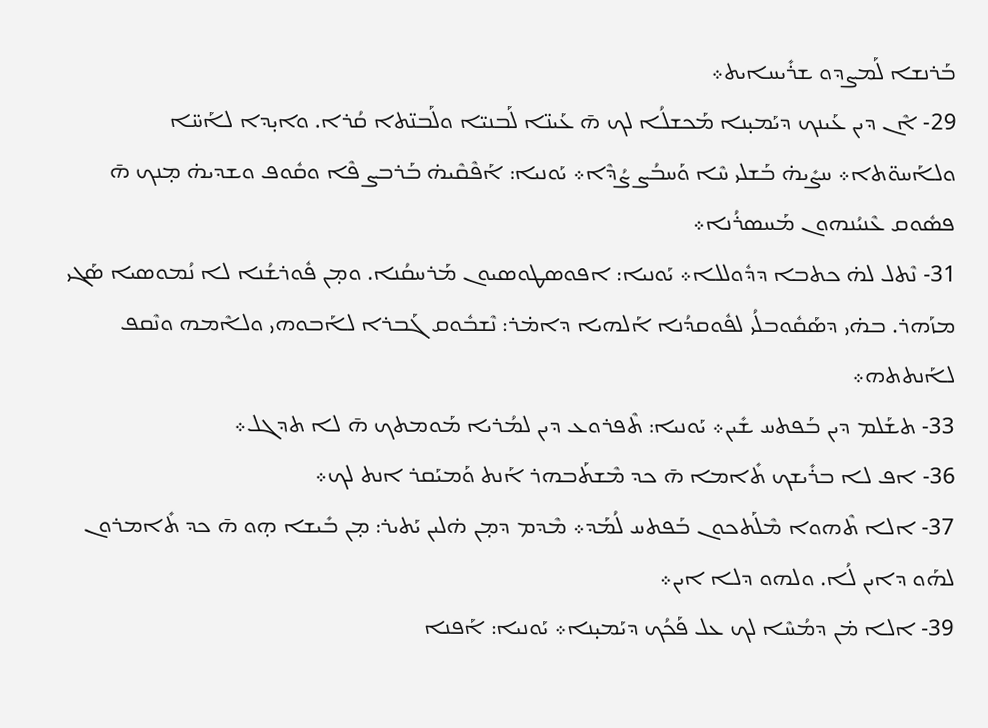ܒܰܪܢܫܐ ܠܰܡܨܕܘ ܫܪܺܝܚܐܝܬ܀
29- ܐܶܢ ܕܝܢ ܥܰܝܢܟ ܕܝܰܡܝ̣ܢܐ ܡܰܟܫܠܳܐ ܠܟ ܗ̄ ܥܰܝܢ̈ܐ ܠܰܒܢܝ̈ܐ ܘܠܰܒܢ̈ܬܐ ܩܳܪܐ. ܘܐܝ̣ܕܐ ܠܐܰܚ̈ܐ ܘܠܐܰܚܘ̈ܬܐ܀ ܚܨܺܝܗ̇ ܒܰܫܠܝ ܚܶܐ ܘܰܚܒܳܨ ܨܳܕܶܐ܀ ܝܰܘܢܝܐ: ܐܰܦܶܩܶܝܗ̇ ܒܰܪܒܨ ܦܶܐ ܘܩܽܘܦ ܘܫܕܝܗ̇ ܡ̣ܢܟ ܗ̄ ܦܣܽܘܩ ܥܶܢܝܳܢܗܘܢ ܡܰܚܣܪܳܢܐ܀
31- ܢܶܬܠ ܠܗ̇ ܟܬܒܐ ܕܕܽܘܠܠܐ܀ ܝܰܘܢܝܐ: ܐܦܘܣܛܘܣܝܘܢ ܡܰܪܚܩܳܢܐ. ܘܡ̣ܢ ܦܽܘܪܫܳܢܐ ܠܐ ܢܳܡܘܣܝܐ ܣܰܓܝ ܡܙܰܗܪ. ܒܗ̇ܝ ܕܣܰܩܽܘܒܠܳܝ ܠܦܽܘܩܕܳܢܐ ܐܰܠܗܝܐ ܕܐܡ̇ܪ: ܢܶܫܒܽܘܩ ܓܰܒܪܐ ܠܐܰܒܘܗܝ ܘܠܐܶܡܗ ܘܢܶܩܦ ܠܐܰܢܬܬܗ܀
33- ܬܫܰܠܡ ܕܝܢ ܒܰܦܬܚ ܫܺܝܢ܀ ܝܰܘܢܝܐ: ܬܶܦܪܘܥ ܕܝܢ ܠܡܳܪܝܐ ܡܰܘܡܬܟ ܗ̄ ܠܐ ܬܕܓܠ܀
36- ܐܦ ܠܐ ܒܪܺܝܫܟ ܬܺܐܡܐ ܗ̄ ܟܕ ܡܶܫܬܰܒܗܪ ܐܰܢܬ ܘܰܡܝܰܩܪ ܐܢܬ ܠܟ܀
37- ܐܠܐ ܬܶܗܘܐ ܡܶܠܰܬܟܘܢ ܒܰܦܬܚ ܠܳܡܰܕ܀ ܡܶܕܡ ܕܡ̣ܢ ܗ̇ܠܝܢ ܝܰܬܝܪ: ܡ̣ܢ ܒܺܝܫܐ ܗ̣ܘ ܗ̄ ܟܕ ܬܺܐܡܪܘܢ ܠܗܰܘ ܕܐܝܢ ܠܳܐ. ܘܠܗܘ ܕܠܐ ܐܝܢ܀
39- ܐܠܐ ܡ̇ܢ ܕܡܳܚܶܐ ܠܟ ܥܠ ܦܰܟܳܟ ܕܝܰܡܝ̣ܢܐ܀ ܝܰܘܢܝܐ: ܐܰܦܢܐ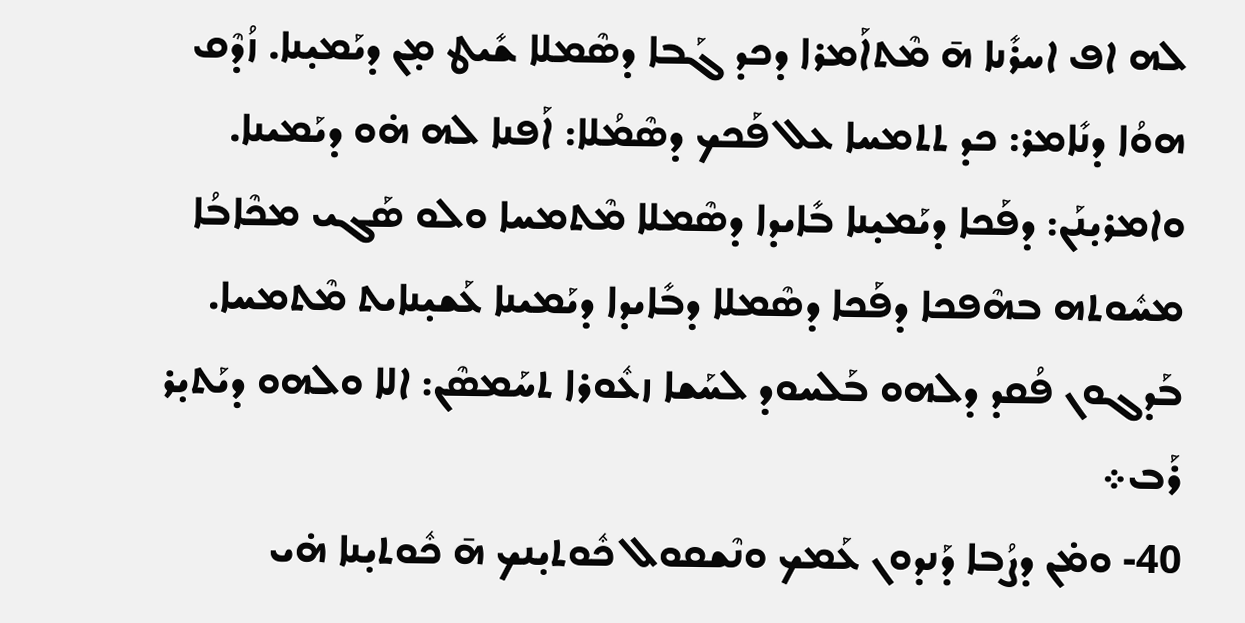ܠܗ ܐܦ ܐܚܪܺܢܐ ܗ̄ ܡܶܬܐܰܡܪܐ ܕܟܕ ܓܰܒܐ ܕܣܶܡܠܐ ܫܺܝܛ ܡ̣ܢ ܕܝܰܡܝ̣ܢܐ. ܙܳܕܶܩ ܗܘܳܐ ܕܢܺܐܡܪ: ܟܕ ܬܬܡܚܐ ܥܠ ܦܰܟܟ ܕܣܶܡܳܠܐ: ܐܰܦܢܐ ܠܗ ܗ̇ܘ ܕܝܰܡܝܢܐ. ܘܐܡܪܝ̣ܢܰܢ: ܕܦܰܟܐ ܕܝܰܡܝ̣ܢܐ ܒܺܐܝܕܐ ܕܣܶܡܠܐ ܡܶܬܡܚܐ ܘܠܘ ܣܰܓܝ ܡܟܶܐܒܳܐ ܡܚܽܘܬܗ ܒܗܶܦܟܐ ܕܦܰܟܐ ܕܣܶܡܠܐ ܕܒܺܐܝܕܐ ܕܝܰܡܝܢܐ ܥܰܫܝ̣ܢܐܝܬ ܡܶܬܡܚܐ. ܒܰܕܓܘܢ ܦܳܩܕ ܕܠܗܘ ܒܰܠܚܘܕ ܠܚܰܫܐ ܙܥܽܘܪܐ ܬܚܰܡܣܶܢ: ܐܠܐ ܘܠܗܘ ܕܝܰܬܝ̣ܪ ܪܰܒ܀
40- ܘܡ̇ܢ ܕܨܳܒܐ ܕܰܢܕܘܢ ܥܰܡܟ ܘܢܶܫܩܘܠ ܟܽܘܬܝ̣ܢܟ ܗ̄ ܟܽܘܬܝ̣ܢܐ ܗ̇ܝ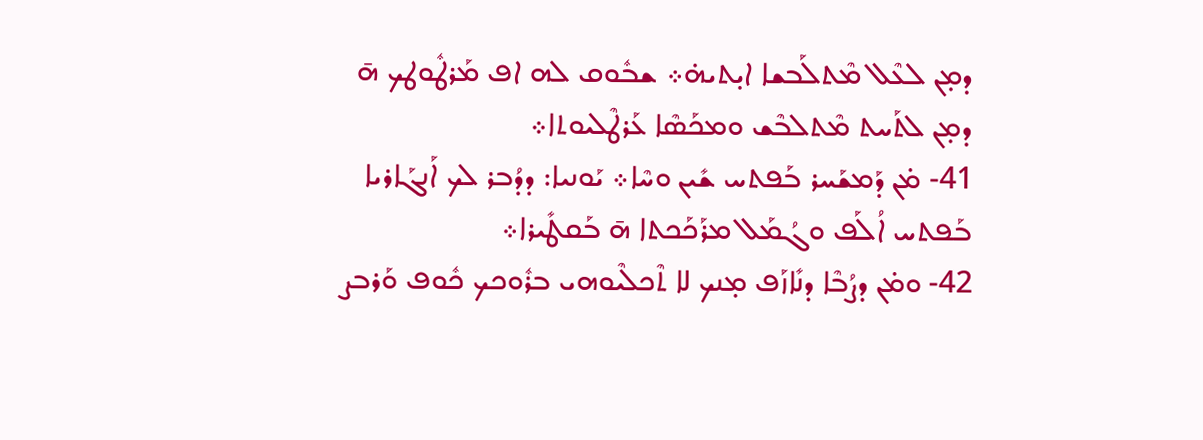ܕܡ̣ܢ ܠܥܶܠ ܡܶܬܠܰܒܫܐ ܐܝ̣ܬܝܗ̇܀ ܫܒܽܘܩ ܠܗ ܐܦ ܡܰܪܛܽܘܛܟ ܗ̄ ܕܡ̣ܢ ܠܬܰܚܬ ܡܶܬܠܒܶܫ ܘܡܟܰܣܶܐ ܥܰܪܛܶܠܝܘܬܐ܀
41- ܡ̇ܢ ܕܰܡܫܰܚܪ ܒܰܦܬܚ ܫܺܝܢ ܘܚܶܐ܀ ܝܰܘܢܝܐ: ܕܕܳܒܪ ܠܟ ܐܰܢܓܰܐܪܝܐ ܒܰܦܬܚ ܐܳܠܰܦ ܘܓܳܡܰܠ ܡܪܰܟܰܟܬܐ ܗ̄ ܒܰܩܛܺܝܪܐ܀
42- ܘܡ̇ܢ ܕܨܳܒܶܐ ܕܢܺܐܙܰܦ ܡ̣ܢܟ ܠܐ ܬܶܟܠܶܝܘܗܝ ܒܪܽܘܟܟ ܟܽܘܦ ܘܰܪܒܨ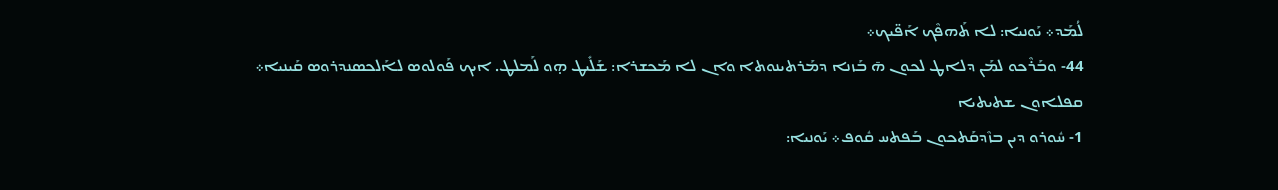ܠܳܡܰܕ܀ ܝܰܘܢܝܐ: ܠܐ ܬܰܗܦܶܟ ܐܰܦ̈ܝܟ܀
44- ܘܒܰܪܶܟܘ ܠܡܰܢ ܕܠܐܛ ܠܟܘܢ ܗ̄ ܒܰܙܢܐ ܕܡܰܪܬܝܢܘܬܐ ܘܐܢ ܠܐ ܡܰܟܫܪܐ: ܫܰܠܺܝܛ ܗ̣ܘ ܠܰܡܠܛ. ܐܝܟ ܦܰܘܠܘܣ ܠܐܰܠܟܣܢܕܪܘܣ ܩܰܝܢܝܐ܀
ܩܦܠܐܘܢ ܫܬܝܬܝܐ
1- ܚܽܘܪܘ ܕܝܢ ܒܙܶܕܩܰܬܟܘܢ ܒܰܦܬܚ ܩܽܘܦ܀ ܝܰܘܢܝܐ: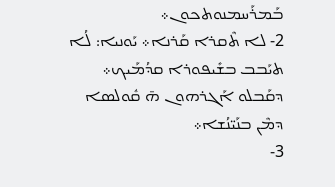ܒܰܡܪܰܚܡܢܘܬܟܘܢ܀
2- ܠܐ ܬܶܩܪܐ ܩܰܪܢܐ܀ ܝܰܘܢܝܐ: ܠܳܐ ܬܝܰܒܒ ܒܫܺܝܦܘܪܐ ܩܕܳܡܰܝܟ܀ ܕܩܰܒܠܘ ܐܰܓܪܗܘܢ ܗ̄ ܩܽܘܠܣܐ ܕܡܶܢ ܒܢܰܝ̈ܢܳܫܐ܀
3-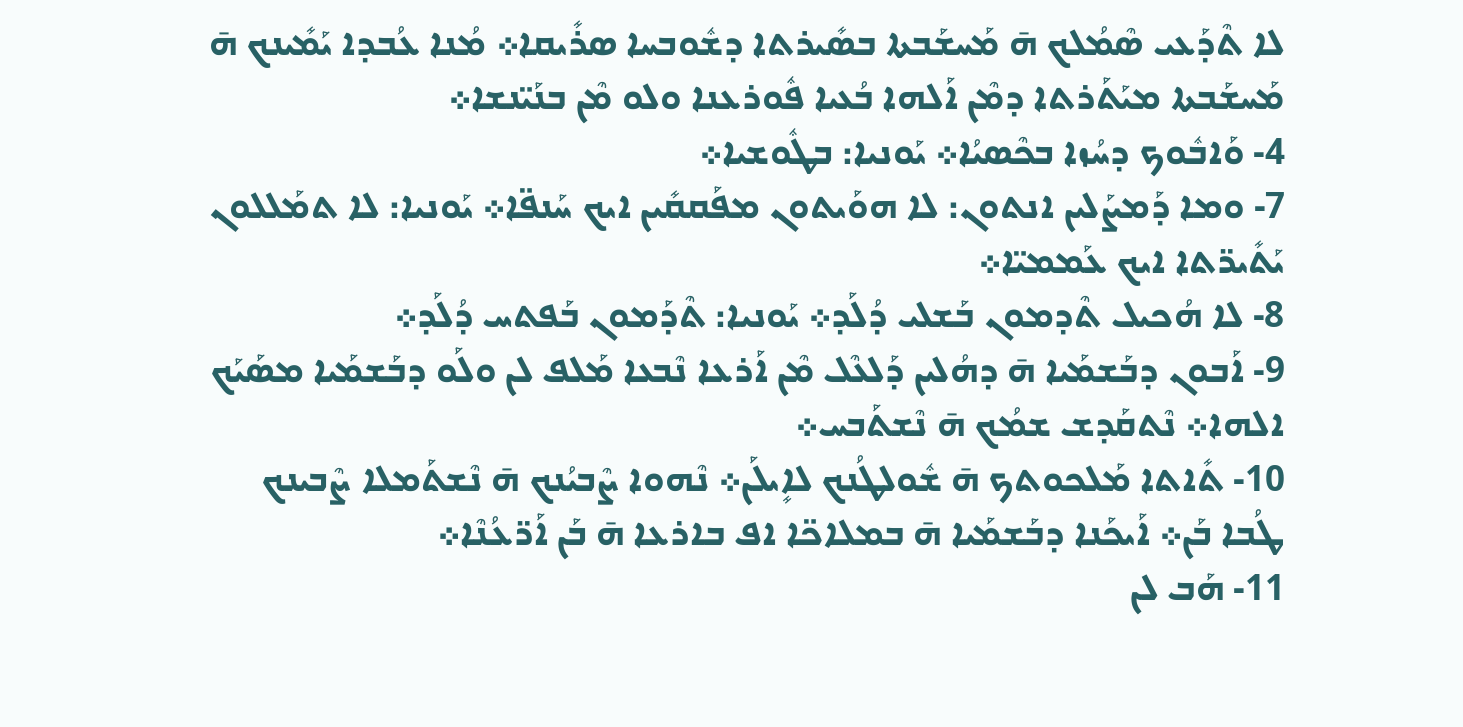ܠܐ ܬܶܕܰܥܝ ܣܶܡܳܠܟ ܗ̄ ܡܰܚܫܰܒܬܐ ܒܣܺܝܪܬܐ ܕܫܽܘܒܚܐ ܣܪܺܝܩܐ܀ ܡܳܢܐ ܥܳܒܕܐ ܝܰܡܺܝܢܟ ܗ̄ ܡܰܚܫܰܒܬܐ ܡܝܰܬܰܪܬܐ ܕܡܶܢ ܐܰܠܗܐ ܒܳܥܝܐ ܦܽܘܪܥܢܐ ܘܠܘ ܡܶܢ ܒܢܰܝ̈ܢܫܐ܀
4- ܘܰܐܒܽܘܟ ܕܚܳܙܐ ܒܟܶܣܝܳܐ܀ ܝܰܘܢܝܐ: ܒܛܽܘܫܝܐ܀
7- ܘܡܐ ܕܰܡܨܰܠܝܢ ܐܢܬܘܢ: ܠܐ ܗܘܰܝܬܘܢ ܡܦܰܩܩܺܝܢ ܐܝܟ ܚܰܢܦ̈ܐ܀ ܝܰܘܢܝܐ: ܠܐ ܬܡܰܠܠܘܢ ܝܰܬܺܝܪ̈ܬܐ ܐܝܟ ܥܰܡܡܝ̈ܐ܀
8- ܠܐ ܗܳܟܝܠ ܬܶܕܡܘܢ ܒܰܫܠܝ ܕܳܠܰܕ܀ ܝܰܘܢܝܐ: ܬܶܕܰܡܘܢ ܒܰܦܬܚ ܕܳܠܰܕ܀
9- ܐܰܒܘܢ ܕܒܰܫܡܰܝܐ ܗ̄ ܕܗܳܠܝܢ ܕܰܠܥܶܠ ܡܶܢ ܐܰܪܥܐ ܢܶܒܥܐ ܡܰܠܦ ܠܢ ܘܠܰܘ ܕܒܰܫܡܰܝܐ ܡܣܰܝܰܟ ܐܠܗܐ܀ ܢܶܬܩܰܕܫ ܫܡܳܟ ܗ̄ ܢܶܫܬܰܒܚ܀
10- ܬܺܐܬܐ ܡܰܠܟܘܬܟ ܗ̄ ܫܽܘܠܛܳܢܟ ܠܐܻܝܠܰܢ܀ ܢܶܗܘܐ ܨܶܒܝܳܢܟ ܗ̄ ܢܶܫܬܰܡܠܐ ܨܶܒܝܢܟ ܛܳܒܐ ܒܰܢ܀ ܐܰܝܟܰܢܐ ܕܒܰܫܡܰܝܐ ܗ̄ ܒܡܠܐܟ̈ܐ ܐܦ ܒܐܪܥܐ ܗ̄ ܒܰܢ ܐܰܪ̈ܥܳܢܶܐ܀
11- ܗܰܒ ܠܢ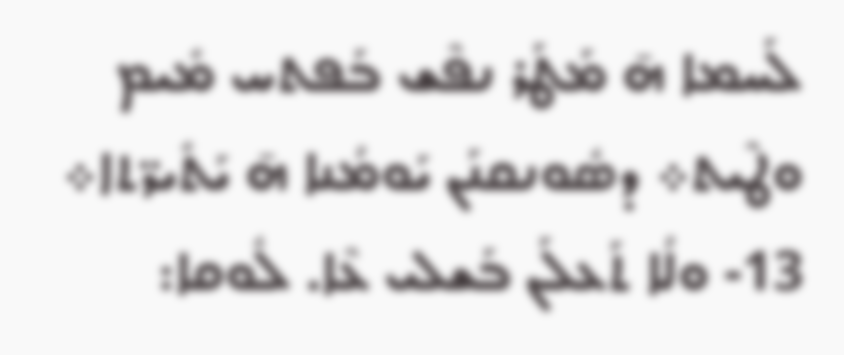ܠܰܚܡܐ ܗ̄ ܡܰܛܰܪ ܢܦܶܫ ܒܰܦܬܚ ܡܺܝܡ ܘܛܶܝܬ܀ ܕܣܽܘܢܩܢܰܢ ܝܰܘܡܳܢܐ ܗ̄ ܝܰܬܺܝܪ̈ܬܐ܀
13- ܘܠܳܐ ܬܰܥܠܰܢ ܒܰܫܠܝ ܥܶܐ. ܠܽܘܩܐ: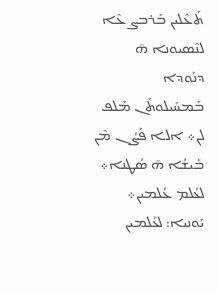ܬܰܥܶܠܝܢ ܒܰܪܒܨ ܥܶܐ ܠܢܶܣܝܘܢܐ ܗ̄ ܕܢܰܘܕܐ ܒܰܡܚܺܝܠܘܬܰܢ ܡܰܠܦ ܠܢ܀ ܐܠܐ ܦܰܨܳܢ ܡܶܢ ܒܺܝܫܳܐ ܗ̄ ܣܳܛܢܐ܀ ܠܥܳܠܡ ܥܳܠܡܝܢ܀ ܝܰܘܢܝܐ: ܠܥܳܠܡܝܢ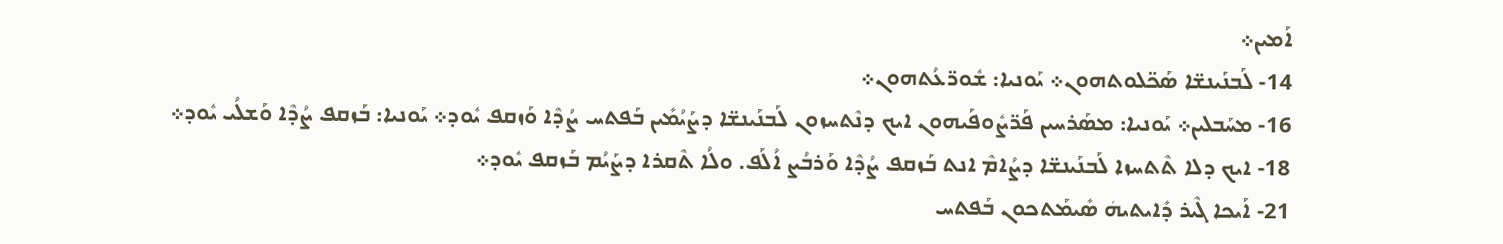ܐܰܡܝܢ܀
14- ܠܰܒܢܰܝܢܫ̈ܐ ܣܰܟ̈ܠܘܬܗܘܢ܀ ܝܰܘܢܝܐ: ܫܽܘܪ̈ܥܳܬܗܘܢ܀
16- ܡܚܰܒܠܝܢ܀ ܝܰܘܢܝܐ: ܡܣܰܪܚܝܢ ܦܰܪ̈ܨܽܘܦܰܝܗܘܢ ܐܝܟ ܕܢܶܬܚܙܘܢ ܠܰܒܢܰܝܢܫ̈ܐ ܕܨܰܝܳܡܺܝܢ ܒܰܦܬܚ ܨܳܕܶܐ ܘܰܙܩܦ ܝܽܘܕ܀ ܝܰܘܢܝܐ: ܒܰܙܩܦ ܨܳܕܶܐ ܘܰܫܠܳܝ ܝܽܘܕ܀
18- ܐܝܟ ܕܠܐ ܬܶܬܚܙܐ ܠܰܒܢܰܝܢܫ̈ܐ ܕܨܳܐܡܶ ܐܢܬ ܒܰܙܩܦ ܨܳܕܶܐ ܘܰܪܒܳܨ ܐܳܠܰܦ. ܘܠܳܐ ܬܶܩܪܐ ܕܨܰܝܳܡ ܒܰܙܩܦ ܝܽܘܕ܀
21- ܐܰܝܟܐ ܓܶܝܪ ܕܺܐܝܬܝܗܿ ܣܺܝܡܰܬܟܘܢ ܒܰܦܬܚ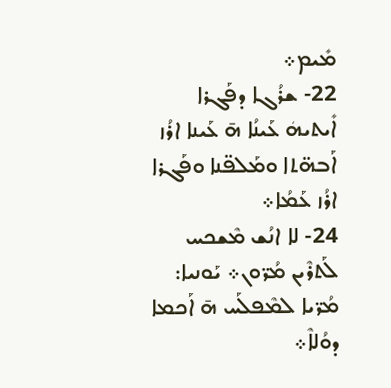ܡܺܝܡ܀
22- ܫܪܳܓܐ ܕܦܰܓܪܐ ܐܺܝܬܝܗܿ ܥܰܝܢܳܐ ܗ̄ ܥܰܝܢܐ ܐܪܳܙ ܐܰܒܗ̈ܬܐ ܘܡܰܠܦ̈ܢܐ ܘܦܰܓܪܐ ܐܪܳܙ ܥܰܡܳܐ܀
24- ܠܐ ܐܢܳܫ ܡܶܫܟܚ ܠܰܬܪܶܝܢ ܡܳܪ̈ܘܢ܀ ܝܰܘܢܝܐ: ܡܳܪ̈ܝܐ ܠܡܶܦܠܰܚ ܗ̄ ܐܰܟܡܐ ܕܘܳܠܐܶ܀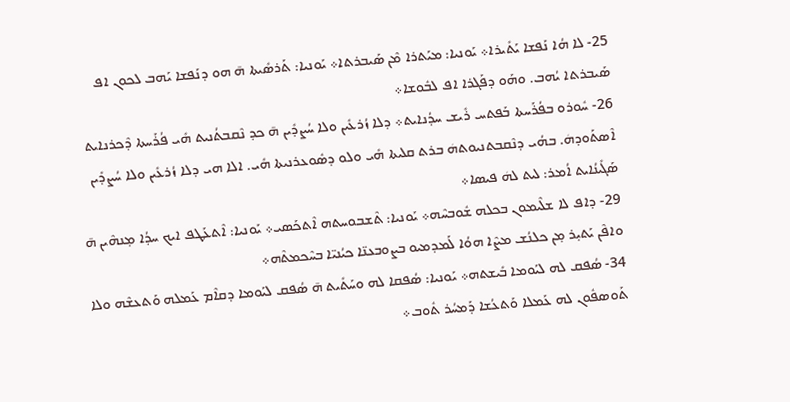25- ܠܐ ܗܳܐ ܢܰܦܫܐ ܝܰܬܺܝܪܐ܀ ܝܰܘܢܝܐ: ܡܝܰܬܪܐ ܡܶܢ ܣܰܝܒܪܬܐ܀ ܝܰܘܢܝܐ: ܬܰܪܣܺܝܬܐ ܗ̄ ܗܘ ܕܢܰܦܫܐ ܝܰܗܒ ܠܟܘܢ ܐܦ ܣܰܝܒܪܬܐ ܝܳܗܒ. ܘܗܰܘ ܕܦܰܓܪܐ ܐܦ ܠܒܽܘܫܐ܀
26- ܚܽܘܪܘ ܒܦܳܪܰܚܬܐ ܒܰܦܬܚ ܪܺܝܫ ܚܕܳܢܐܝܬ܀ ܕܠܐ ܙܳܪܥܺܝܢ ܘܠܐ ܚܳܨܕܺܝܢ ܗ̄ ܟܕ ܢܶܩܒܬܳܢܝܬ ܗܺܝ ܦܳܪܰܚܬܐ ܕܶܟܪܢܐܝܬ ܐܶܣܬܰܘܕܗܿ. ܒܗܳܝ ܕܢܶܩܒܬܢܝܘܬܗܿ ܒܪܬ ܩܠܝܬܐ ܗܺܝ ܘܠܘ ܕܣܽܘܥܪܢܝܬܐ ܗܺܝ. ܐܠܐ ܗܝ ܕܠܐ ܙܳܪܥܺܝܢ ܘܠܐ ܚܳܨܕܺܝܢ ܣܰܓܺܝܢܳܐܝܬ ܐܳܡܪ: ܠܝܬ ܠܗܿ ܦܝܣܐ܀
29- ܕܐܦ ܠܐ ܫܠܶܝܡܘܢ ܒܟܠܗ ܫܽܘܒܚܶܗ܀ ܝܰܘܢܝܐ: ܬܶܫܒܘܚܬܗ ܐܶܬܟܰܣܝ܀ ܝܰܘܢܝܐ: ܐܶܬܥܰܛܦ ܐܝܟ ܚܕܳܐ ܡ̣ܢܗܶܝܢ ܗ̄ ܘܐܦܶܢ ܝܰܬܝ̣ܪ ܡ̣ܢ ܟܠܢܳܫ ܡܨܶܐ ܗܘܳܐ ܠܰܡܕܡܝܘ ܒܨܘܒܥܢ̈ܐ ܟܝܳܢܝ̈ܐ ܒܚܶܟܡܬܶܗ܀
34- ܣܳܦܩ ܠܗ ܠܝܰܘܡܐ ܒܺܝܫܬܗ܀ ܝܰܘܢܝܐ: ܣܳܦܩܐ ܠܗ ܘܚܰܬܺܝܬ ܗ̄ ܣܳܦܩ ܠܝܰܘܡܐ ܕܩܐܶܡ ܥܰܡܠܗ ܘܰܬܥܫܶܗ ܘܠܐ ܬܰܘܣܦܽܘܢ ܠܗ ܥܰܡܠܐ ܘܰܬܥܳܫܐ ܕܰܡܚܳܪ ܬܽܘܒ܀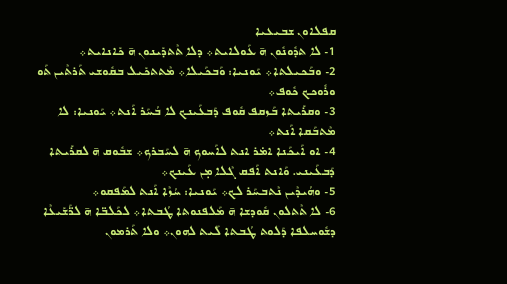ܩܦܠܐܘܢ ܫܒܝܥܝܐ
1- ܠܐ ܬܕܽܘܢܽܘܢ ܗ̄ ܥܰܘܠܐܝܬ܀ ܕܠܐ ܬܶܬܕܺܝܢܘܢ ܗ̄ ܟܺܐܢܐܝܬ܀
2- ܘܒܰܟܝܠܬܐ܀ ܝܰܘܢܝܐ: ܘܰܒܟܰܝܠܐ܀ ܡܶܬܬܟܺܝܠ ܒܩܽܘܫܝ ܬܰܪܬܶܝܢ ܬܰܘ ܘܪܽܘܟܟ ܟܽܘܦ܀
3- ܘܩܪܺܝܬܐ ܒܰܙܩܦ ܩܽܘܦ ܕܰܒܥܰܝܢܟ ܠܐ ܒܳܚܰܪ ܐܰܢܬ܀ ܝܰܘܢܝܐ: ܠܐ ܡܶܬܒܰܩܐ ܐܰܢܬ܀
4- ܐܘ ܐܰܝܟܰܢܐ ܐܡ̇ܪ ܐܢܬ ܠܐܰܚܘܟ ܗ̄ ܠܚܰܒܪܟ܀ ܫܒܽܘܩ ܗ̄ ܠܩܪܺܝܬܐ ܕܰܒܥܰܝܢܝ. ܘܰܐܢܬ ܐܰܦܩ ܓܶܠܐ ܡ̣ܢ ܥܰܝܢܟ܀
5- ܘܗܳܝܕܶܝܢ ܢܶܬܒܚܰܪ ܠܟ܀ ܝܰܘܢܝܐ: ܚܳܙܶܐ ܐܰܢܬ ܠܡܰܦܩܘ܀
6- ܠܐ ܬܶܬܠܘܢ ܩܽܘܕܫܐ ܗ̄ ܡܰܠܦܢܘܬܐ ܛܳܒܬܐ܀ ܠܟܰܠܒ̈ܐ ܗ̄ ܠܪ̈ܰܫܺܝܥܶܐ ܕܫܽܘܚܠܦܐ ܕܰܠܘܬ ܛܳܒܬܐ ܠܰܝܬ ܠܗܘܢ܀ ܘܠܐ ܬܰܪܡܘܢ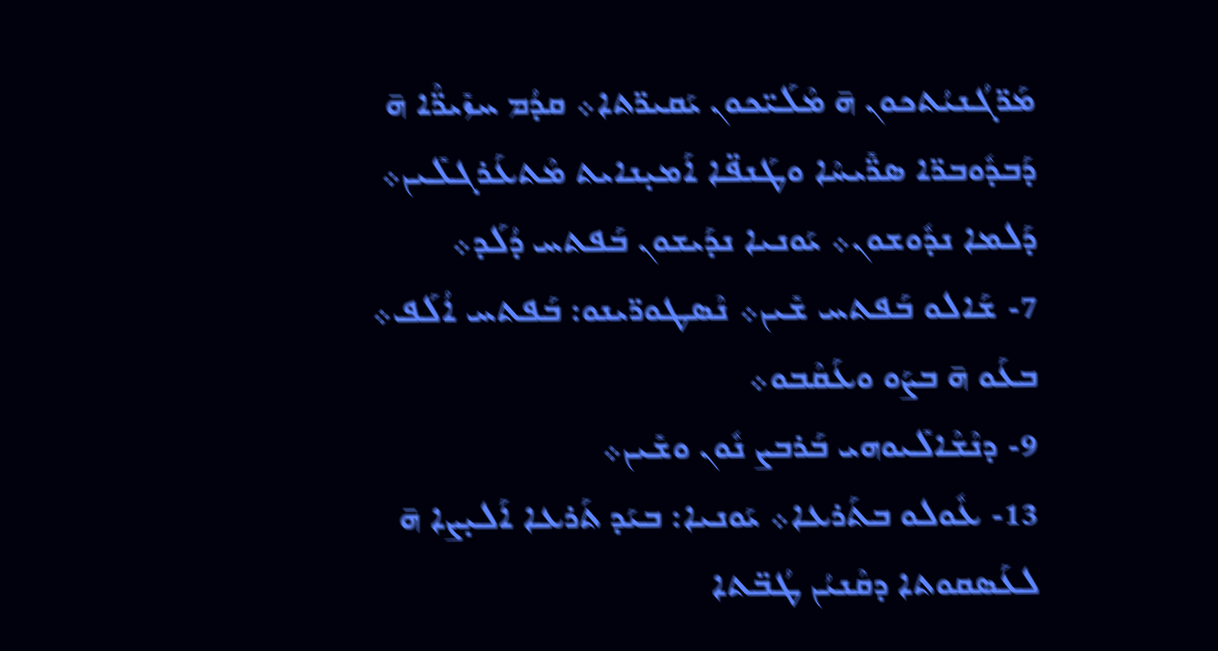ܡܰܪ̈ܓܳܢܝܳܬܟܘܢ ܗ̄ ܡܶܠܰܝ̈ܟܘܢ ܝܰܩܝܪ̈ܬܐ܀ ܩܕܳܡ ܚܙܺܝܪ̈ܶܐ ܗ̄ ܕܰܒܕܽܘܒܪ̈ܐ ܣܪ̈ܺܝܚܶܐ ܘܛܰܢܦ̈ܐ ܐܰܡܝ̣ܢܐܝܬ ܡܶܬܥܰܪܓܠܺܝܢ܀ ܕܰܠܡܐ ܢܕܽܘܫܘܢ܀ ܝܰܘܢܝܐ ܢܕܰܝܫܘܢ ܒܰܦܬܚ ܕܳܠܰܕ܀
7- ܫܰܐܠܘ ܒܰܦܬܚ ܫܺܝܢ܀ ܢܶܣܛܘܪ̈ܝܢܘ: ܒܰܦܬܚ ܐܳܠܰܦ܀ ܒܥܰܘ ܗ̄ ܒܨܰܘ ܘܥܰܩܶܒܘ܀
9- ܕܢܶܫܶܐܠܺܝܘܗܝ ܒܰܪܒܨ ܢܽܘܢ ܘܫܺܝܢ܀
13- ܥܽܘܠܘ ܒܬܰܪܥܐ܀ ܝܰܘܢܝܐ: ܒܝܰܕ ܬܰܪܥܐ ܐܰܠܝ̣ܨܐ ܗ̄ ܠܥܰܣܩܘܬܐ ܕܩܶܢܝܳܢ ܛܳܒ̈ܬܐ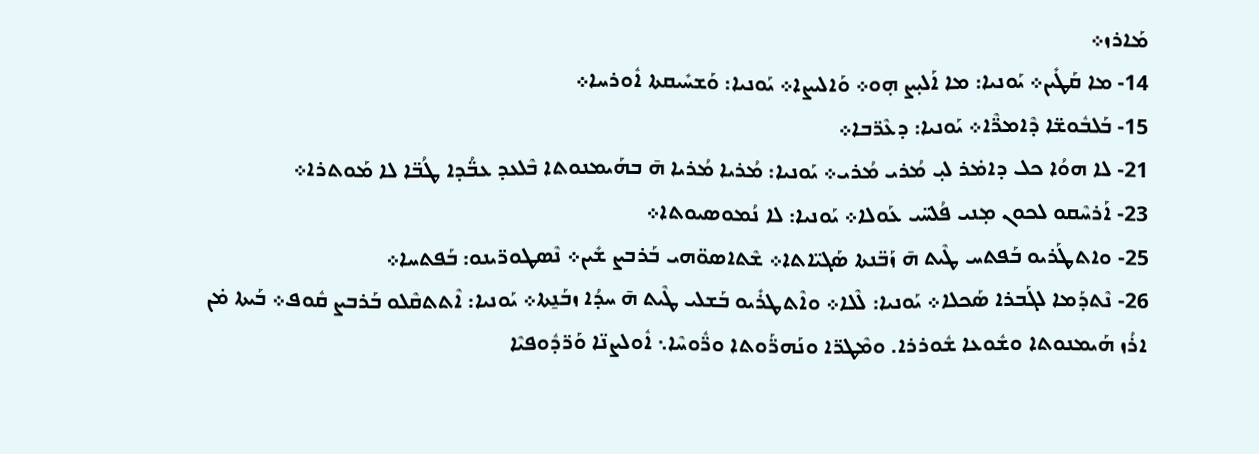ܡܰܐܪܙ܀
14- ܡܐ ܩܰܛܺܝܢ܀ ܝܰܘܢܝܐ: ܡܐ ܐܰܠܝ̣ܨ ܗ̣ܘ܀ ܘܰܐܠܝܨܐ܀ ܝܰܘܢܝܐ: ܘܰܫܚܺܝܩܬܐ ܐܽܘܪܚܐ܀
15- ܒܰܠܒܽܘܫ̈ܐ ܕܶܐܡܪ̈ܶܐ܀ ܝܰܘܢܝܐ: ܕܥܶܪ̈ܒܐ܀
21- ܠܐ ܗܘܳܐ ܟܠ ܕܐܡ̇ܪ ܠܝ̣ ܡܳܪܝ ܡܳܪܝ܀ ܝܰܘܢܝܐ: ܡܳܪܝܐ ܡܳܪܝܐ ܗ̄ ܒܗܰܝܡܢܘܬܐ ܒܶܠܥܕ ܥܒ̈ܳܕܐ ܛܳܒ̈ܐ ܠܐ ܡܰܘܬܪܐ܀
23- ܐܰܪܚܶܩܘ ܠܟܘܢ ܡ̣ܢܝ ܦܳܠܚ̈ܝ ܥܰܘܠܐ܀ ܝܰܘܢܝܐ: ܠܐ ܢܳܡܘܣܝܘܬܐ܀
25- ܘܐܬܛܰܪܝܘ ܒܰܦܬܚ ܛܶܝܬ ܗ̄ ܙܰܒ̈ܢܬܐ ܣܰܓܝ̈ܐܬܐ܀ ܫܶܬܐܣܘ̈ܗܝ ܒܰܪܒܨ ܫܺܝܢ܀ ܢܶܣܛܘܪ̈ܝܢܘ: ܒܰܦܬܚܐ܀
26- ܢܶܬܕܰܡܐ ܠܓܰܒܪܐ ܣܰܟܠܐ܀ ܝܰܘܢܝܐ: ܠܶܠܐ܀ ܘܐܶܬܛܪܺܝܘ ܒܰܫܠܝ ܛܶܝܬ ܗ̄ ܚܕܳܐ ܙܒܰܢ̱ܬܐ܀ ܝܰܘܢܝܐ: ܐܶܬܬܩܶܠܘ ܒܰܪܒܨ ܩܽܘܦ܀ ܒܰܝܬܐ ܡ̇ܢ ܐܪܳܙ ܗܰܝܡܢܘܬܐ ܘܫܽܘܥܐ ܫܽܘܪܪܐ. ܘܡܶܛܪ̈ܐ ܘܢܰܗܪ̈ܰܘܬܐ ܘܪ̈ܽܘܚܶܐ܆ ܐܽܘܠܨܢ̈ܐ ܘܰܪ̈ܕܽܘܦܝܶܐ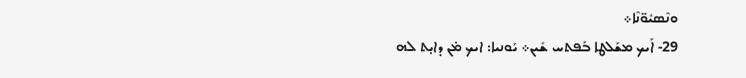ܘܢܶܣܝܽܘ̈ܢܶܐ܀
29- ܐܰܝܟ ܡܫܰܠܛܐ ܒܰܦܬܚ ܫܺܝܢ܀ ܝܰܘܢܝܐ: ܐܝܟ ܡ̇ܢ ܕܐܝ̣ܬ ܠܗ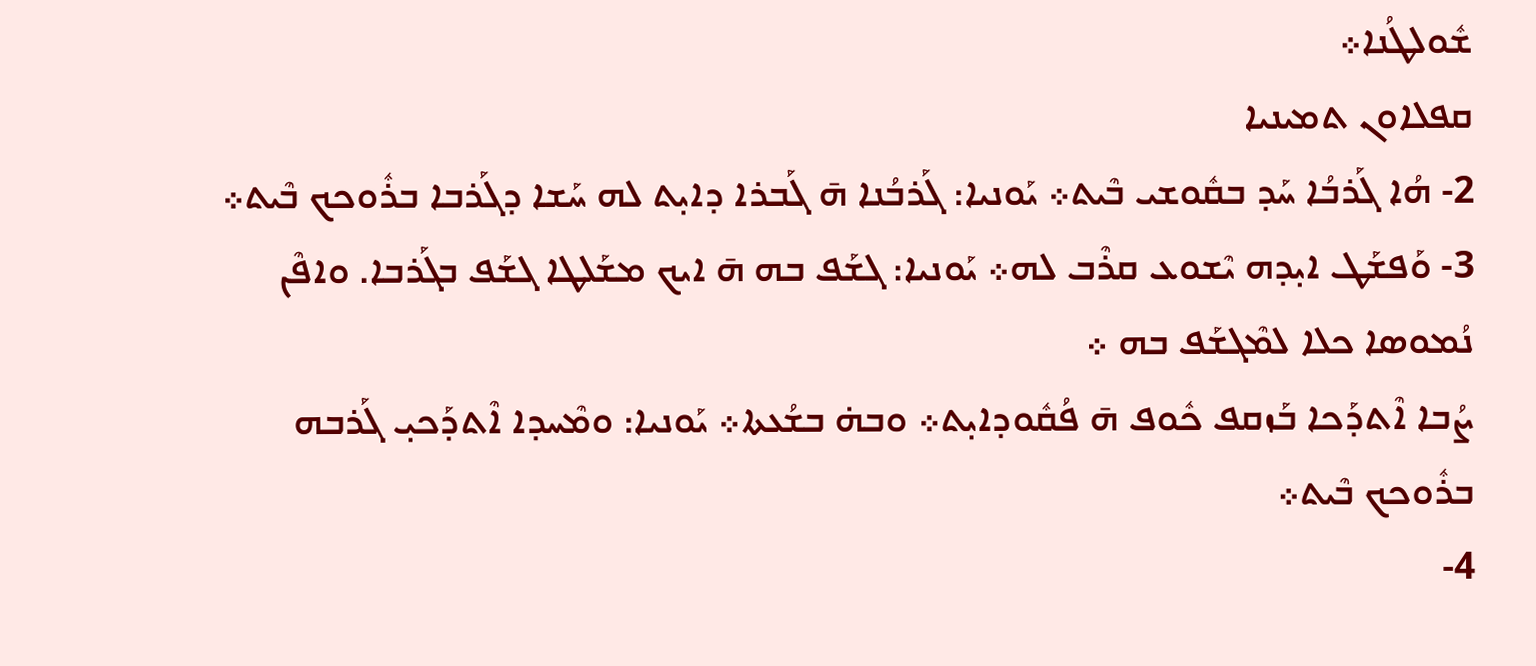ܫܽܘܠܛܳܢܐ܀
ܩܦܠܐܘܢ ܬܡܝܢܝܐ
2- ܗܳܐ ܓܰܪܒܳܐ ܚܰܕ ܒܩܽܘܫܝ ܒܶܝܬ܀ ܝܰܘܢܝܐ: ܓܰܪܒܳܢܐ ܗ̄ ܓܰܒܪܐ ܕܐܝ̣ܬ ܠܗ ܚܰܫܐ ܕܓܰܪܒܐ ܒܪܽܘܟܟ ܒܶܝܬ܀
3- ܘܰܦܫܰܛ ܐܝ̣ܕܗ ܝܶܫܘܥ ܩܪܶܒ ܠܗ܀ ܝܰܘܢܝܐ: ܓܫܰܦ ܒܗ ܗ̄ ܐܝܟ ܡܫܰܠܛܐ ܓܫܰܦ ܒܓܰܪܒܐ. ܘܐܦܶܢ ܢܳܡܘܣܐ ܟܠܐ ܠܡܶܓܫܰܦ ܒܗ ܀
ܨܳܒܐ ܐܶܬܕܰܟܐ ܒܰܙܩܦ ܟܽܘܦ ܗ̄ ܦܳܩܽܘܕܐܝ̣ܬ܀ ܘܒܗ̇ ܒܫܳܥܬܐ܀ ܝܰܘܢܝܐ: ܘܡܶܚܕܐ ܐܶܬܕܰܟܝ̣ ܓܰܪܒܗ ܒܪܽܘܟܟ ܒܶܝܬ܀
4-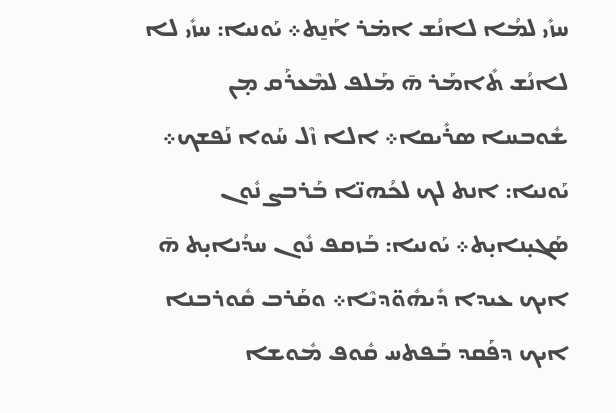ܚܙܺܝ ܠܡܳܐ ܠܐܢܳܫ ܐܡ̇ܪ ܐܰܢ̱ܬ܀ ܝܰܘܢܝܐ: ܚܙܺܝ ܠܐ ܠܐܢܳܫ ܬܺܐܡܰܪ ܗ̄ ܡܰܠܦ ܠܡܶܥܪܰܩ ܡ̣ܢ ܫܽܘܒܚܐ ܣܪܺܝܩܐ܀ ܐܠܐ ܙܶܠ ܚܰܘܐ ܢܰܦܫܟ܀ ܝܰܘܢܝܐ: ܐܢܬ ܠܟ ܠܟܳܗܢ̈ܐ ܒܰܪܒܨ ܢܽܘܢ ܣܰܓܝ̣ܢܐܝ̣ܬ܀ ܝܰܘܢܝܐ: ܒܰܙܩܦ ܢܽܘܢ ܚܕܳܢܐܝ̣ܬ ܗ̄ ܐܝܟ ܥܝܕܐ ܕܺܝܗܽܘ̈ܕܝܶܐ܀ ܘܩܰܪܒ ܩܽܘܪܒܢܐ ܐܝܟ ܕܦܰܩܕ ܒܰܦܬܚ ܩܽܘܦ ܡܽܘܫܐ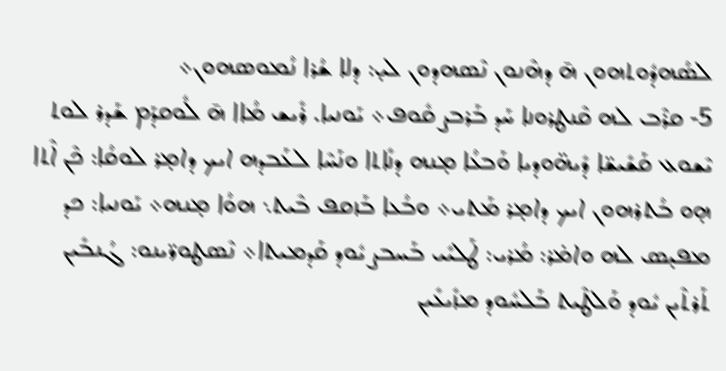ܠܣܳܗܕܽܘܬܗܘܢ ܗ̄ ܕܗܶܢܘܢ ܢܶܣܗܕܘܢ ܠܝ̣: ܕܠܐ ܫܳܪܐ ܢܳܡܘܣܗܘܢ܀
5- ܩܪܶܒ ܠܗ ܩܶܢܛܪܘܢܐ ܚܰܕ ܒܰܪܒܨ ܩܽܘܦ܀ ܝܰܘܢܝܐ. ܪܺܝܫ ܡܳܐܐ ܗ̄ ܠܽܘܩܕܰܡ ܫܰܕܪ ܠܘܬ ܝܶܫܘܥ ܩܰܫܺܝܫ̈ܐ ܕܺܝܗ̈ܘܕܝܐ ܘܰܒܥܳܐ ܡ̣ܢܗ ܕܢܺܐܬܐ ܘܢܰܚܶܐ ܠܥܰܒܕܗ ܐܝܟ ܕܐܡ̣ܪ ܠܘܩܳܐ: ܟܶܢ ܐܶܬܐ ܗ̣ܘ ܒܳܬܪܗܘܢ ܐܝܟ ܕܐܡ̣ܪ ܡܰܬܝ܀ ܘܒܳܥܐ ܒܰܙܩܦ ܒܶܝܬ܆ ܗܘܳܐ ܡ̣ܢܗ܀ ܝܰܘܢܝܐ: ܟܕ ܡܦܝ̣ܣ ܠܗ ܘܐܡ̇ܪ: ܡܳܪܝ: ܛܰܠܝܺܝ ܒܰܚܒܨ ܝܽܘܕ ܩܰܕܡܝܬܐ܀ ܢܶܣܛܘܪ̈ܝܢܘ: ܓܳܢܒܺܝܢ ܬܰܪܬܶܝܢ ܝܽܘܕ ܘܰܠܛܶܝܬ ܒܰܠܚܽܘܕ ܡܙܺܝܥܺܝܢ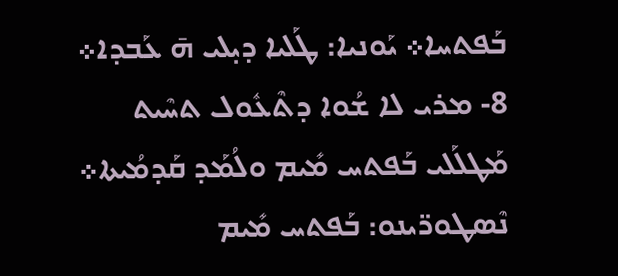ܒܰܦܬܚܐ܀ ܝܰܘܢܝܐ: ܛܰܠܝܐ ܕܝ̣ܠܝ ܗ̄ ܥܰܒܕܐ܀
8- ܡܪܝ ܠܐ ܫܳܘܐ ܕܬܶܥܽܘܠ ܬܚܶܝܬ ܡܰܛܠܰܠܝ ܒܰܦܬܚ ܡܺܝܡ ܘܠܳܡܰܕ ܩܰܕܡܳܝܬܐ܀ ܢܶܣܛܘܪ̈ܝܢܘ: ܒܰܦܬܚ ܡܺܝܡ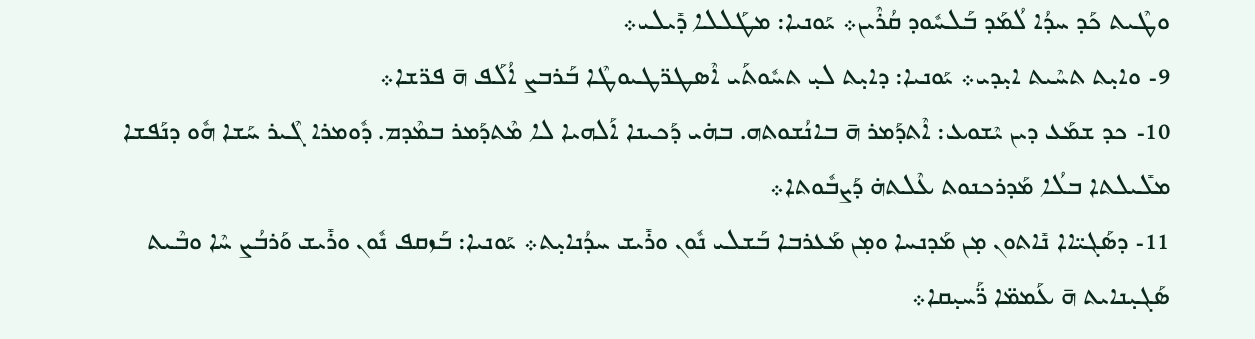ܘܛܶܝܬ ܟܰܕ ܚܕܳܐ ܠܳܡܰܕ ܒܰܠܚܽܘܕ ܩܳܪܶܝܢ܀ ܝܰܘܢܝܐ: ܡܛܰܠܠܐ ܕܺܝܠܝ܀
9- ܘܐܝ̣ܬ ܬܚܶܝܬ ܐܝ̣ܕܝ܀ ܝܰܘܢܝܐ: ܕܐܝ̣ܬ ܠܝ̣ ܬܚܽܘܬܰܝ ܐܶܣܛܪ̈ܛܝܘܛܶܐ ܒܰܪܒܨ ܐܳܠܰܦ ܗ̄ ܦܪ̈ܫܐ܀
10- ܟܕ ܫܡܰܥ ܕܝܢ ܝܶܫܘܥ: ܐܶܬܕܰܡܪ ܗ̄ ܒܐܢܳܫܘܬܗ. ܒܗ̇ܝ ܕܰܟܝܢܐ ܐܰܠܗܝܐ ܠܐ ܡܶܬܕܰܡܪ ܒܡܶܕܡ. ܕܽܘܡܪܐ ܓܶܝܪ ܚܰܫܐ ܗܽܘ ܕܢܰܦܫܐ ܡܠܺܝܠܬܐ ܒܠܳܐ ܡܰܕܪܟܢܘܬ ܥܶܠܬܗ̇ ܕܰܨܒܽܘܬܐ܀
11- ܕܣܰܓܝ̈ܐܐ ܢܺܐܬܘܢ ܡ̣ܢ ܡܰܕܢܚܐ ܘܡ̣ܢ ܡܰܥܪܒܐ ܒܰܫܠܝ ܢܽܘܢ ܘܪܺܝܫ ܚܕܳܢܐܝ̣ܬ܀ ܝܰܘܢܝܐ: ܒܰܙܩܦ ܢܽܘܢ ܘܪܺܝܫ ܘܰܪܒܳܨ ܚܶܐ ܘܒܶܝܬ ܣܰܓܝ̣ܢܐܝܬ ܗ̄ ܥܰܡܡ̈ܐ ܪ̈ܰܚܝ̣ܩܐ܀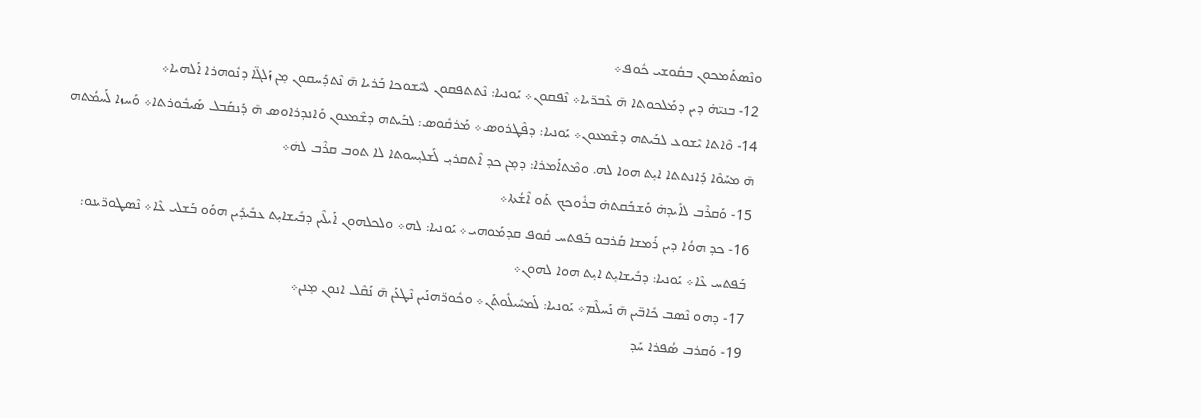ܘܢܶܣܬܰܡܟܘܢ ܒܩܽܘܫܝ ܟܽܘܦ܀
12- ܒܢܝ̈ܗ̇ ܕܝܢ ܕܡܰܠܟܘܬܐ ܗ̄ ܥܶܒܪ̈ܝܐ܀ ܢܶܦܩܘܢ܀ ܝܰܘܢܝܐ: ܢܶܬܬܦܩܘܢ ܠܚܶܫܘܟܐ ܒܰܪܝܐ ܗ̄ ܢܶܬܕܰܚܩܘܢ ܡ̣ܢ ܙܰܠܓ̈ܐ ܕܢܽܘܗܪܐ ܐܰܠܗܝܐ܀
14- ܘܶܐܬܐ ܝܶܫܘܥ ܠܒܰܝܬܗ ܕܫܶܡܥܘܢ܀ ܝܰܘܢܝܐ: ܕܦܶܛܪܘܣ܀ ܡܰܪܩܽܘܣ: ܠܒܰܝܬܗ ܕܫܶܡܥܘܢ ܘܰܐܢܕܪܐܘܣ ܗ̄ ܕܰܢܩܰܒܠ ܣܰܝܒܽܘܪܬܐ܀ ܘܰܚܙܐ ܠܰܚܡܳܬܗ ܗ̄ ܡܚܰܘܶܐ ܕܰܐܢܬܬܐ ܐܝ̣ܬ ܗܘܐ ܠܗ. ܘܡܶܬܐܰܡܪܐ: ܕܡ̣ܢ ܟܕ ܐܶܬܩܪܝ̣ ܠܰܫܠܝ̣ܚܘܬܐ ܠܐ ܬܘܒ ܩܪܶܒ ܠܗܿ܀
15- ܘܰܩܪܶܒ ܠܐܺܝܕܗ̇ ܘܰܫܒܰܩܬܗ̇ ܒܪܽܘܟܟ ܬܰܘ ܐܶܫܳܬܐ܀
16- ܟܕ ܗܘܳܐ ܕܝܢ ܪܰܡܫܐ ܩܰܪܒܘ ܒܰܦܬܚ ܩܽܘܦ ܩܕܡܰܘܗܝ܀ ܝܰܘܢܝܐ: ܠܗ܀ ܘܠܟܠܗܘܢ ܐܰܝܠܶܝܢ ܕܒܺܝܫܐܝ̣ܬ ܥܒܺܝܕܺܝܢ ܗܘܰܘ ܒܰܫܠܝ ܥܶܐ܀ ܢܶܣܛܘܪ̈ܝܢܘ: ܒܰܦܬܚ ܥܶܐ܀ ܝܰܘܢܝܐ: ܕܒܺܝܫܐܝ̣ܬ ܐܝ̣ܬ ܗܘܐ ܠܗܘܢ܀
17- ܕܗܘ ܢܶܣܒ ܟܺܐܒ̈ܝܢ ܗ̄ ܢܰܚܠܶܡ܀ ܝܰܘܢܝܐ: ܠܰܡܚܺܝܠܽܘܬܰܢ܀ ܘܟܽܘܪ̈ܗܢܰܝܢ ܢܶܛܥܰܢ ܗ̄ ܢܰܩܶܠ ܐܢܘܢ ܡ̣ܢܢ܀
19- ܘܰܩܪܒ ܣܳܦܪܐ ܚܰܕ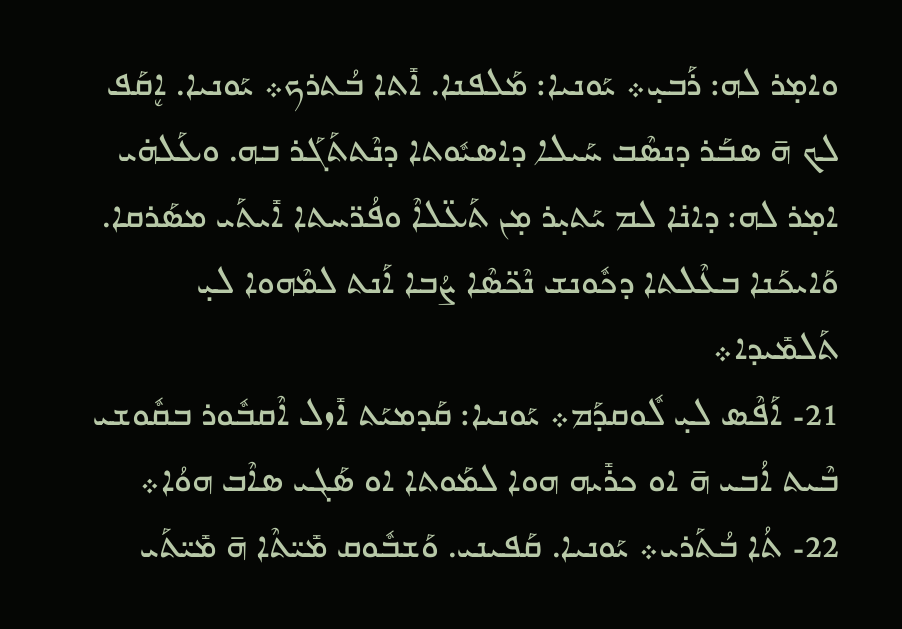ܘܐܡ̣ܪ ܠܗ: ܪܰܒܝ̣܀ ܝܰܘܢܝܐ: ܡܰܠܦܢܐ. ܐܺܬܐ ܒܳܬܪܟ܀ ܝܰܘܢܝܐ. ܐܷܩܰܦ ܠܟ ܗ̄ ܣܒܰܪ ܕܢܣܶܒ ܚܰܝܠܐ ܕܐܣܝܽܘܬܐ ܕܢܶܬܬܰܓܰܪ ܒܗ. ܘܥܰܠܗ̇ܝ ܐܡ̣ܪ ܠܗ: ܕܐܢ̇ܐ ܠܡ ܝܰܬܝ̣ܪ ܡ̣ܢ ܬܰܥ̈ܠܐܶ ܘܦܳܪ̈ܚܬܐ ܐܺܝܬܰܝ ܡܣܰܪܩܐ. ܘܰܐܝܟܰܢܐ ܒܥܶܠܬܐ ܕܟܽܘܢܫ ܢܶܟ̈ܣܶܐ ܨܳܒܐ ܐܰܢܬ ܠܡܶܗܘܐ ܠܝ̣ ܬܰܠܡܺܝܕܐ܀
21- ܐܰܦܶܣ ܠܝ̣ ܠܽܘܩܕܰܡ܀ ܝܰܘܢܝܐ: ܩܰܕܡܝܰܬ ܐܺܙܠ ܐܶܩܒܽܘܪ ܒܩܽܘܫܝ ܒܶܝܬ ܐܳܒܝ ܗ̄ ܐܘ ܟܪܺܝܗ ܗܘܐ ܠܡܰܘܬܐ ܐܘ ܣܰܓܝ ܣܐܶܒ ܗܘܳܐ܀
22- ܬܳܐ ܒܳܬܰܪܝ܀ ܝܰܘܢܝܐ. ܩܰܦܝܢܝ. ܘܰܫܒܽܘܩ ܡܺܝ̈ܬܶܐ ܗ̄ ܡܺܝ̈ܬܰܝ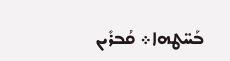ܒܰܚ̈ܛܗܐ܀ ܩܳܒܪܺܝܢ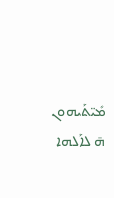ܡܺܝ̈ܬܰܝܗܘܢ ܗ̄ ܠܐܰܠܗܐ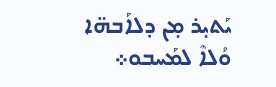ܝܰܬܝ̣ܪ ܡ̣ܢ ܕܠܐܰܒܗ̈ܐ ܘܳܠܐܶ ܠܡܰܚܒܘ܀